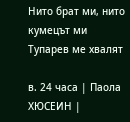Нито брат ми, нито кумецът ми Тупарев ме хвалят

в. 24 часа | Паола ХЮСЕИН |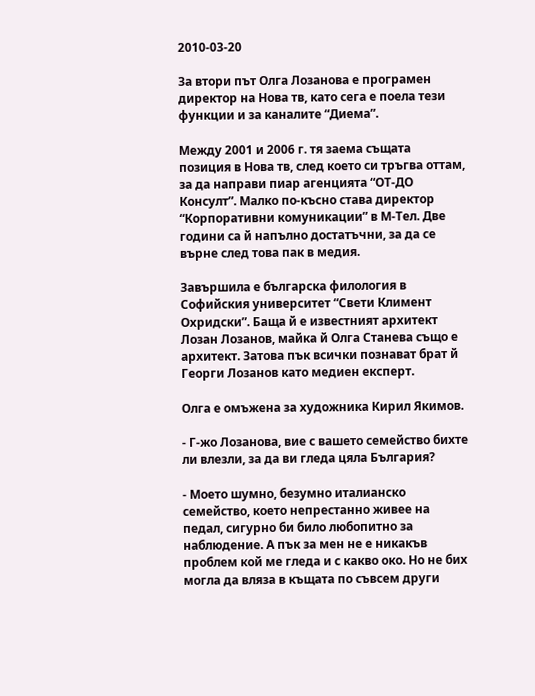2010-03-20

За втори път Олга Лозанова е програмен директор на Нова тв, като сега е поела тези функции и за каналите “Диема”.

Между 2001 и 2006 г. тя заема същата позиция в Нова тв, след което си тръгва оттам, за да направи пиар агенцията “ОТ-ДО Консулт”. Малко по-късно става директор “Корпоративни комуникации” в М-Тел. Две години са й напълно достатъчни, за да се върне след това пак в медия.

Завършила е българска филология в Софийския университет “Свети Климент Охридски”. Баща й е известният архитект Лозан Лозанов, майка й Олга Станева също е архитект. Затова пък всички познават брат й Георги Лозанов като медиен експерт.

Олга е омъжена за художника Кирил Якимов.

- Г-жо Лозанова, вие с вашето семейство бихте ли влезли, за да ви гледа цяла България?

- Моето шумно, безумно италианско семейство, което непрестанно живее на педал, сигурно би било любопитно за наблюдение. А пък за мен не е никакъв проблем кой ме гледа и с какво око. Но не бих могла да вляза в къщата по съвсем други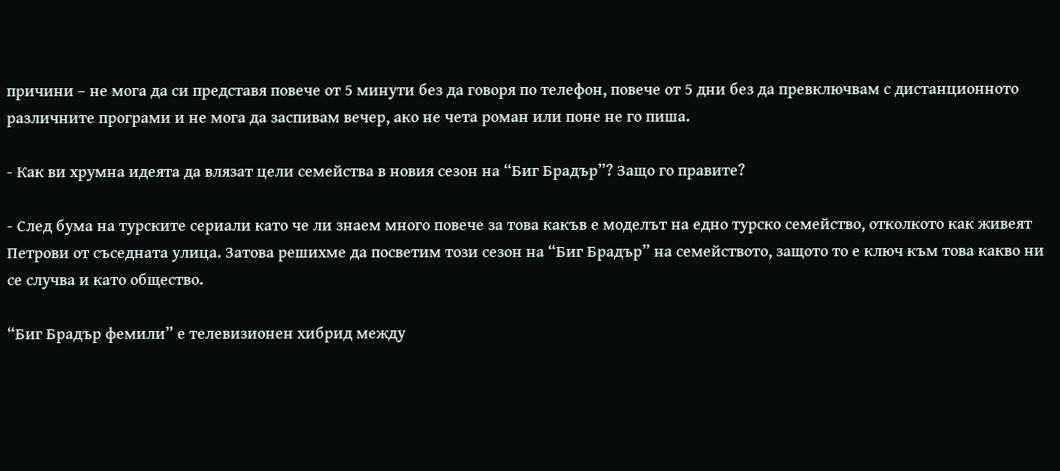причини – не мога да си представя повече от 5 минути без да говоря по телефон, повече от 5 дни без да превключвам с дистанционното различните програми и не мога да заспивам вечер, ако не чета роман или поне не го пиша.

- Как ви хрумна идеята да влязат цели семейства в новия сезон на “Биг Брадър”? Защо го правите?

- След бума на турските сериали като че ли знаем много повече за това какъв е моделът на едно турско семейство, отколкото как живеят Петрови от съседната улица. Затова решихме да посветим този сезон на “Биг Брадър” на семейството, защото то е ключ към това какво ни се случва и като общество.

“Биг Брадър фемили” е телевизионен хибрид между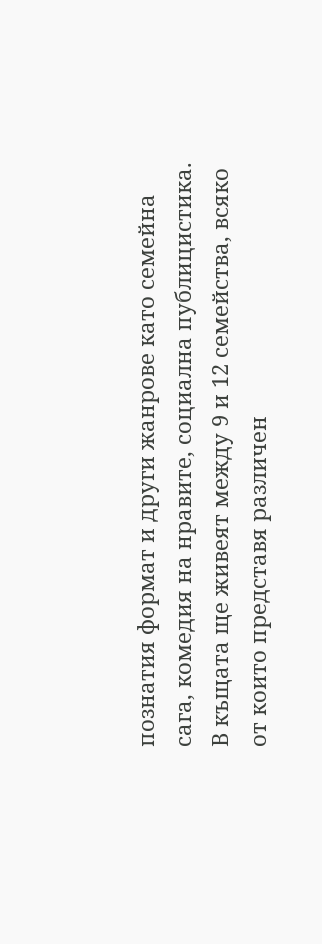познатия формат и други жанрове като семейна сага, комедия на нравите, социална публицистика. В къщата ще живеят между 9 и 12 семейства, всяко от които представя различен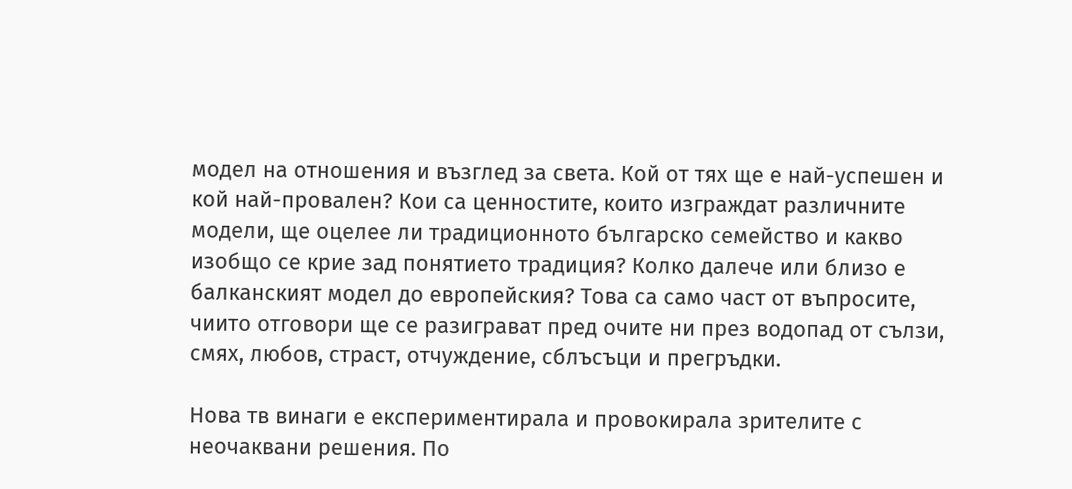модел на отношения и възглед за света. Кой от тях ще е най-успешен и кой най-провален? Кои са ценностите, които изграждат различните модели, ще оцелее ли традиционното българско семейство и какво изобщо се крие зад понятието традиция? Колко далече или близо е балканският модел до европейския? Това са само част от въпросите, чиито отговори ще се разиграват пред очите ни през водопад от сълзи, смях, любов, страст, отчуждение, сблъсъци и прегръдки.

Нова тв винаги е експериментирала и провокирала зрителите с неочаквани решения. По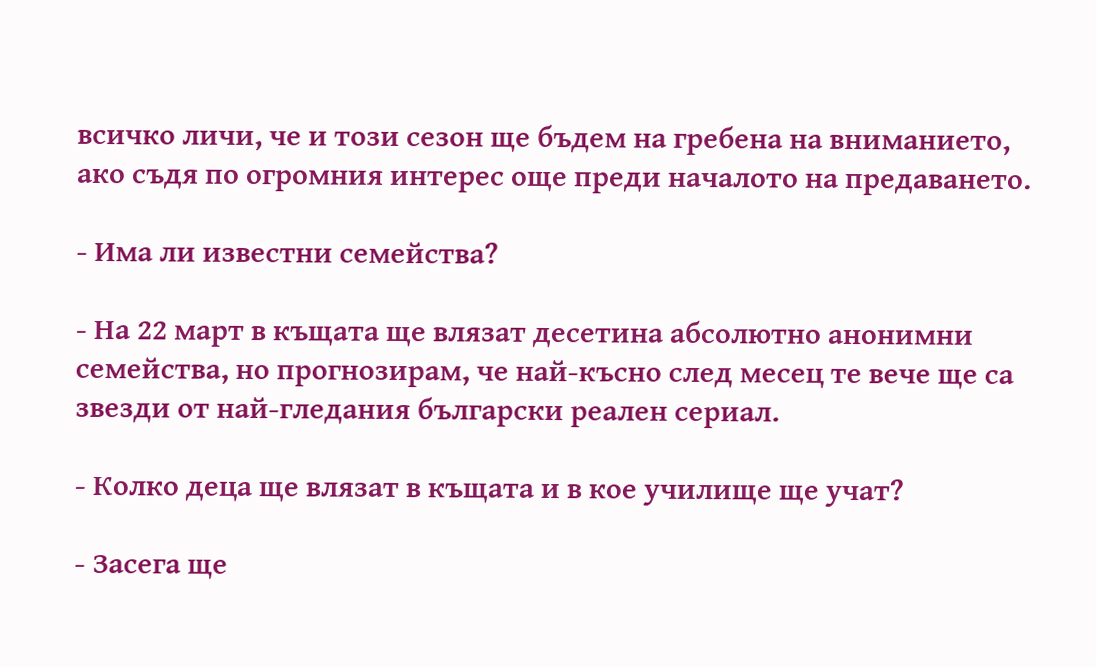всичко личи, че и този сезон ще бъдем на гребена на вниманието, ако съдя по огромния интерес още преди началото на предаването.

- Има ли известни семейства?

- На 22 март в къщата ще влязат десетина абсолютно анонимни семейства, но прогнозирам, че най-късно след месец те вече ще са звезди от най-гледания български реален сериал.

- Колко деца ще влязат в къщата и в кое училище ще учат?

- Засега ще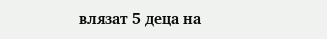влязат 5 деца на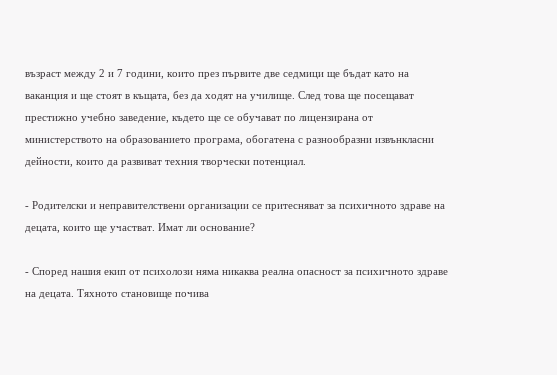възраст между 2 и 7 години, които през първите две седмици ще бъдат като на ваканция и ще стоят в къщата, без да ходят на училище. След това ще посещават престижно учебно заведение, където ще се обучават по лицензирана от министерството на образованието програма, обогатена с разнообразни извънкласни дейности, които да развиват техния творчески потенциал.

- Родителски и неправителствени организации се притесняват за психичното здраве на децата, които ще участват. Имат ли основание?

- Според нашия екип от психолози няма никаква реална опасност за психичното здраве на децата. Тяхното становище почива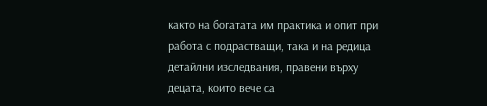както на богатата им практика и опит при работа с подрастващи, така и на редица детайлни изследвания, правени върху децата, които вече са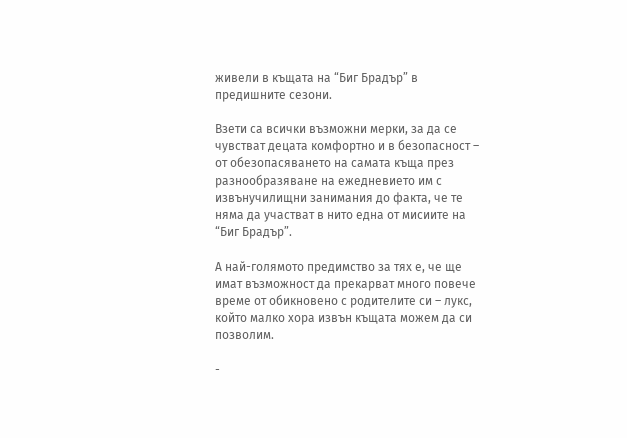живели в къщата на “Биг Брадър” в предишните сезони.

Взети са всички възможни мерки, за да се чувстват децата комфортно и в безопасност – от обезопасяването на самата къща през разнообразяване на ежедневието им с извънучилищни занимания до факта, че те няма да участват в нито една от мисиите на “Биг Брадър”.

А най-голямото предимство за тях е, че ще имат възможност да прекарват много повече време от обикновено с родителите си – лукс, който малко хора извън къщата можем да си позволим.

-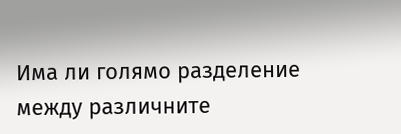Има ли голямо разделение между различните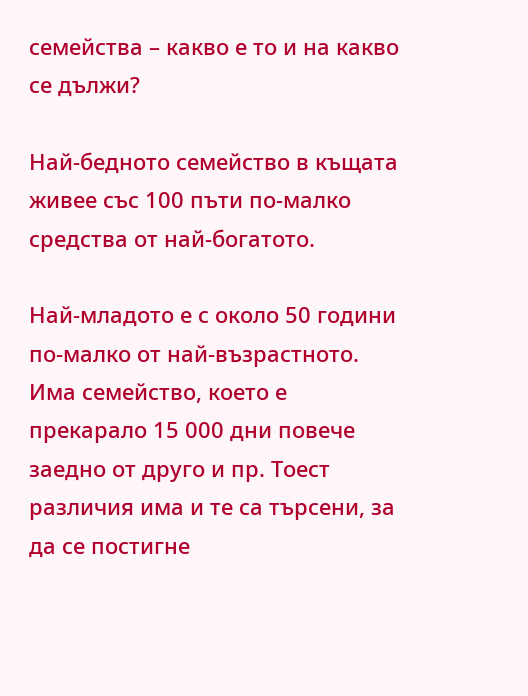семейства – какво е то и на какво се дължи?

Най-бедното семейство в къщата живее със 100 пъти по-малко средства от най-богатото.

Най-младото е с около 50 години по-малко от най-възрастното. Има семейство, което е прекарало 15 000 дни повече заедно от друго и пр. Тоест различия има и те са търсени, за да се постигне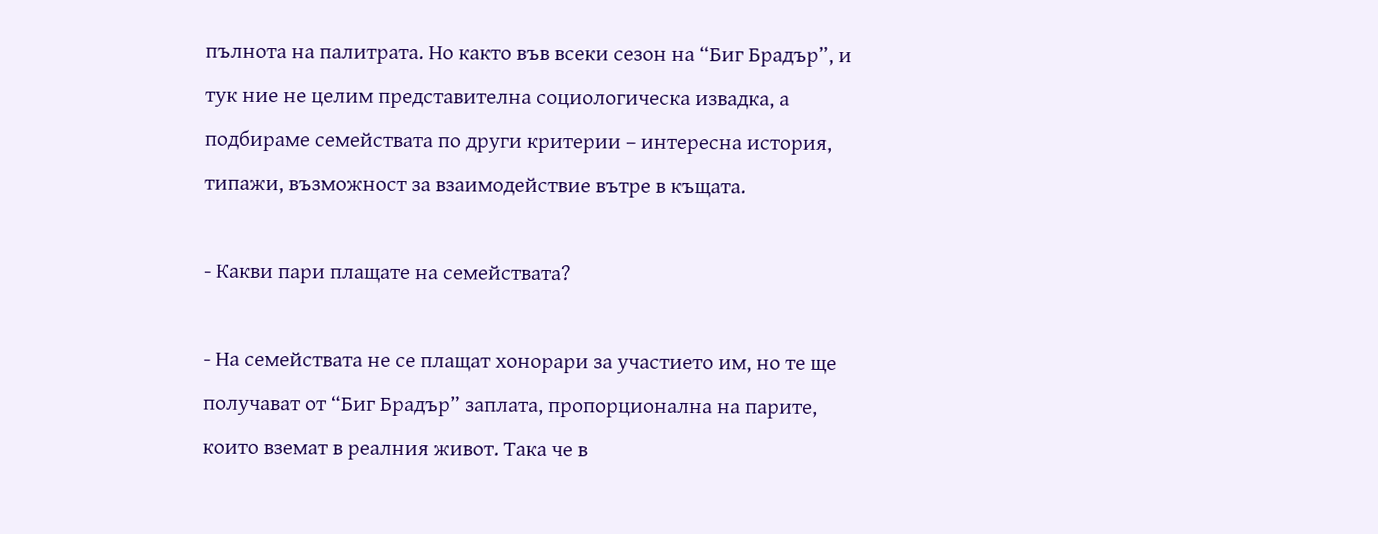пълнота на палитрата. Но както във всеки сезон на “Биг Брадър”, и тук ние не целим представителна социологическа извадка, а подбираме семействата по други критерии – интересна история, типажи, възможност за взаимодействие вътре в къщата.

- Какви пари плащате на семействата?

- На семействата не се плащат хонорари за участието им, но те ще получават от “Биг Брадър” заплата, пропорционална на парите, които вземат в реалния живот. Така че в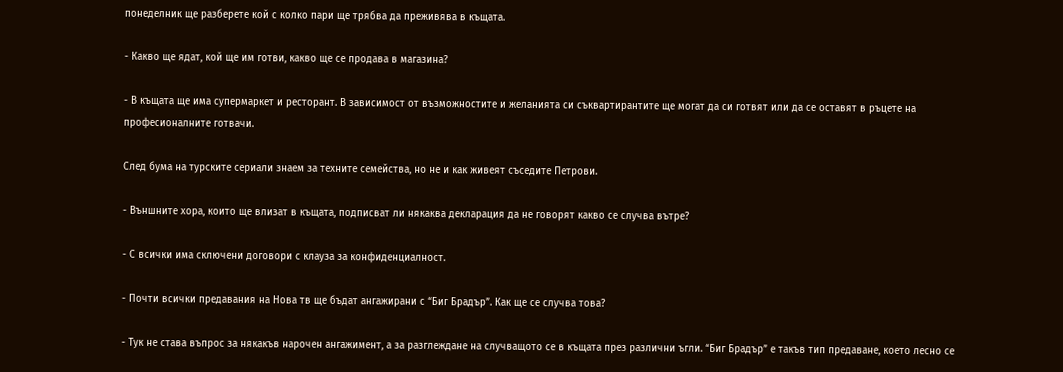понеделник ще разберете кой с колко пари ще трябва да преживява в къщата.

- Какво ще ядат, кой ще им готви, какво ще се продава в магазина?

- В къщата ще има супермаркет и ресторант. В зависимост от възможностите и желанията си съквартирантите ще могат да си готвят или да се оставят в ръцете на професионалните готвачи.

След бума на турските сериали знаем за техните семейства, но не и как живеят съседите Петрови.

- Външните хора, които ще влизат в къщата, подписват ли някаква декларация да не говорят какво се случва вътре?

- С всички има сключени договори с клауза за конфиденциалност.

- Почти всички предавания на Нова тв ще бъдат ангажирани с “Биг Брадър”. Как ще се случва това?

- Тук не става въпрос за някакъв нарочен ангажимент, а за разглеждане на случващото се в къщата през различни ъгли. “Биг Брадър” е такъв тип предаване, което лесно се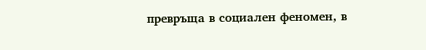превръща в социален феномен, в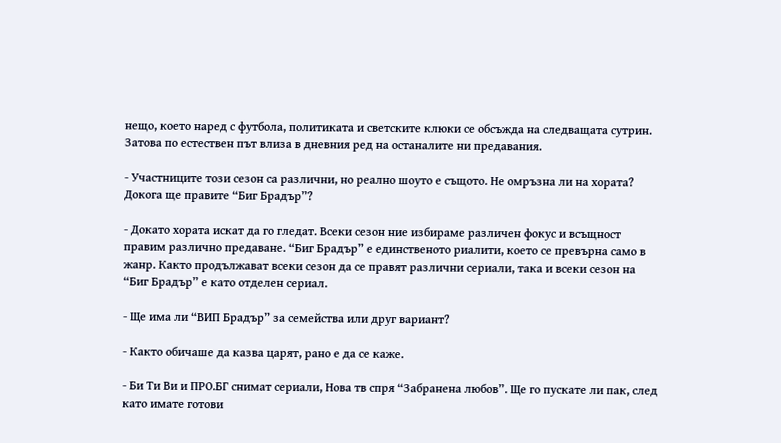нещо, което наред с футбола, политиката и светските клюки се обсъжда на следващата сутрин. Затова по естествен път влиза в дневния ред на останалите ни предавания.

- Участниците този сезон са различни, но реално шоуто е същото. Не омръзна ли на хората? Докога ще правите “Биг Брадър”?

- Докато хората искат да го гледат. Всеки сезон ние избираме различен фокус и всъщност правим различно предаване. “Биг Брадър” е единственото риалити, което се превърна само в жанр. Както продължават всеки сезон да се правят различни сериали, така и всеки сезон на “Биг Брадър” е като отделен сериал.

- Ще има ли “ВИП Брадър” за семейства или друг вариант?

- Както обичаше да казва царят, рано е да се каже.

- Би Ти Ви и ПРО.БГ снимат сериали, Нова тв спря “Забранена любов”. Ще го пускате ли пак, след като имате готови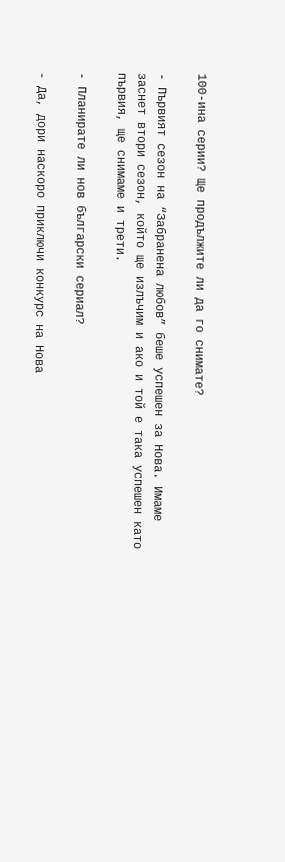100-ина серии? Ще продължите ли да го снимате?

- Първият сезон на “Забранена любов” беше успешен за Нова. Имаме заснет втори сезон, който ще излъчим и ако и той е така успешен като първия, ще снимаме и трети.

- Планирате ли нов български сериал?

- Да, дори наскоро приключи конкурс на Нова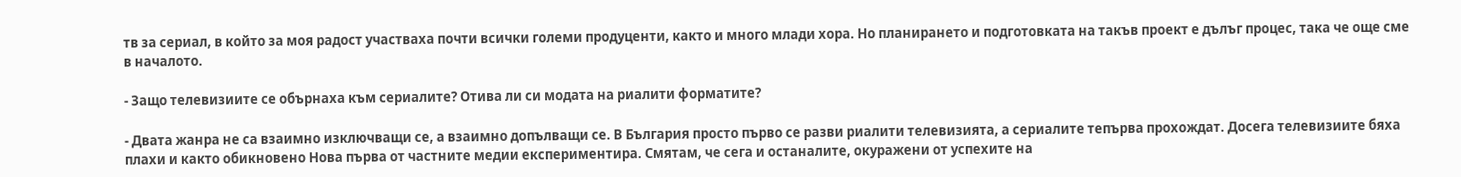тв за сериал, в който за моя радост участваха почти всички големи продуценти, както и много млади хора. Но планирането и подготовката на такъв проект е дълъг процес, така че още сме в началото.

- Защо телевизиите се обърнаха към сериалите? Отива ли си модата на риалити форматите?

- Двата жанра не са взаимно изключващи се, а взаимно допълващи се. В България просто първо се разви риалити телевизията, а сериалите тепърва прохождат. Досега телевизиите бяха плахи и както обикновено Нова първа от частните медии експериментира. Смятам, че сега и останалите, окуражени от успехите на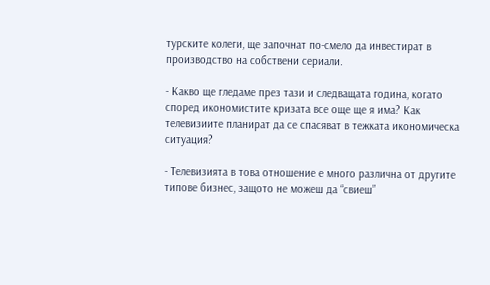турските колеги, ще започнат по-смело да инвестират в производство на собствени сериали.

- Какво ще гледаме през тази и следващата година, когато според икономистите кризата все още ще я има? Как телевизиите планират да се спасяват в тежката икономическа ситуация?

- Телевизията в това отношение е много различна от другите типове бизнес, защото не можеш да “свиеш”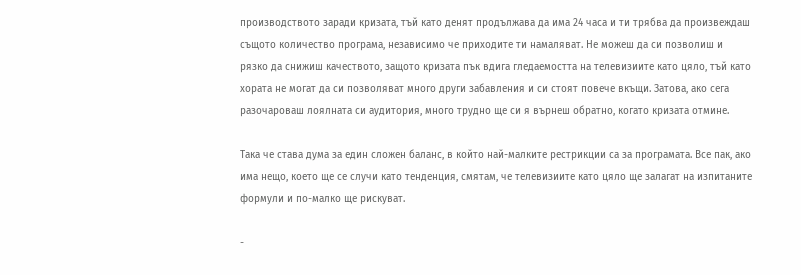производството заради кризата, тъй като денят продължава да има 24 часа и ти трябва да произвеждаш същото количество програма, независимо че приходите ти намаляват. Не можеш да си позволиш и рязко да снижиш качеството, защото кризата пък вдига гледаемостта на телевизиите като цяло, тъй като хората не могат да си позволяват много други забавления и си стоят повече вкъщи. Затова, ако сега разочароваш лоялната си аудитория, много трудно ще си я върнеш обратно, когато кризата отмине.

Така че става дума за един сложен баланс, в който най-малките рестрикции са за програмата. Все пак, ако има нещо, което ще се случи като тенденция, смятам, че телевизиите като цяло ще залагат на изпитаните формули и по-малко ще рискуват.

-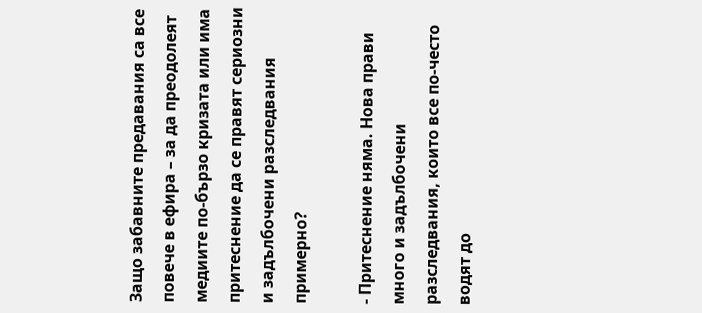Защо забавните предавания са все повече в ефира – за да преодолеят медиите по-бързо кризата или има притеснение да се правят сериозни и задълбочени разследвания примерно?

- Притеснение няма. Нова прави много и задълбочени разследвания, които все по-често водят до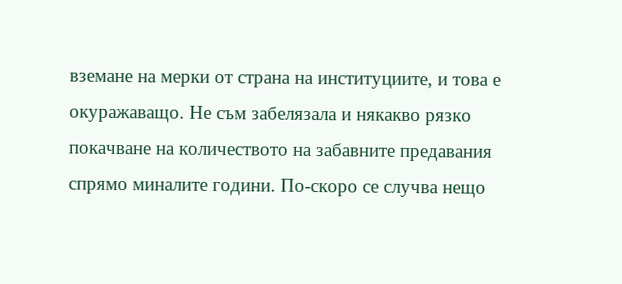вземане на мерки от страна на институциите, и това е окуражаващо. Не съм забелязала и някакво рязко покачване на количеството на забавните предавания спрямо миналите години. По-скоро се случва нещо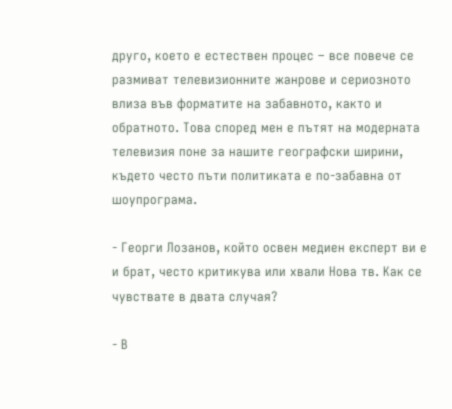друго, което е естествен процес – все повече се размиват телевизионните жанрове и сериозното влиза във форматите на забавното, както и обратното. Това според мен е пътят на модерната телевизия поне за нашите географски ширини, където често пъти политиката е по-забавна от шоупрограма.

- Георги Лозанов, който освен медиен експерт ви е и брат, често критикува или хвали Нова тв. Как се чувствате в двата случая?

- В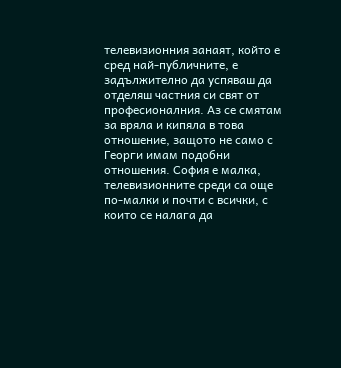телевизионния занаят, който е сред най-публичните, е задължително да успяваш да отделяш частния си свят от професионалния. Аз се смятам за вряла и кипяла в това отношение, защото не само с Георги имам подобни отношения. София е малка, телевизионните среди са още по-малки и почти с всички, с които се налага да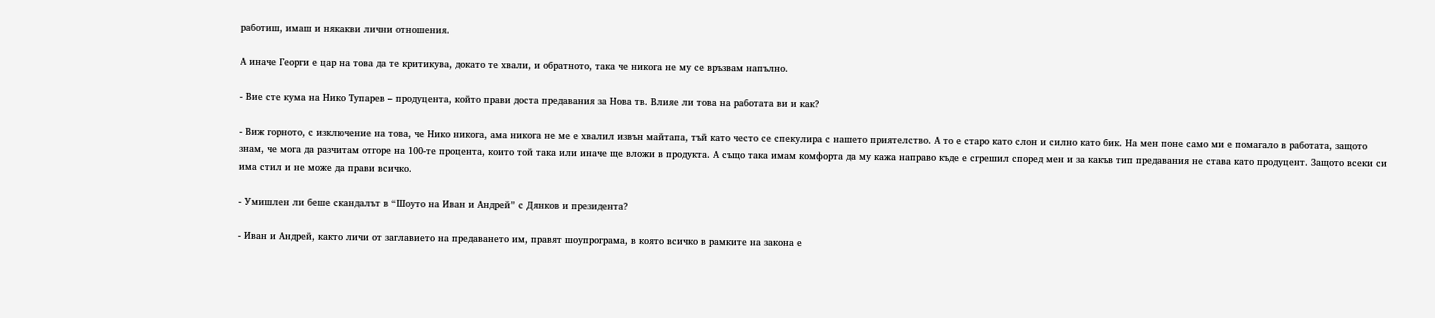работиш, имаш и някакви лични отношения.

А иначе Георги е цар на това да те критикува, докато те хвали, и обратното, така че никога не му се връзвам напълно.

- Вие сте кума на Нико Тупарев – продуцента, който прави доста предавания за Нова тв. Влияе ли това на работата ви и как?

- Виж горното, с изключение на това, че Нико никога, ама никога не ме е хвалил извън майтапа, тъй като често се спекулира с нашето приятелство. А то е старо като слон и силно като бик. На мен поне само ми е помагало в работата, защото знам, че мога да разчитам отгоре на 100-те процента, които той така или иначе ще вложи в продукта. А също така имам комфорта да му кажа направо къде е сгрешил според мен и за какъв тип предавания не става като продуцент. Защото всеки си има стил и не може да прави всичко.

- Умишлен ли беше скандалът в “Шоуто на Иван и Андрей” с Дянков и президента?

- Иван и Андрей, както личи от заглавието на предаването им, правят шоупрограма, в която всичко в рамките на закона е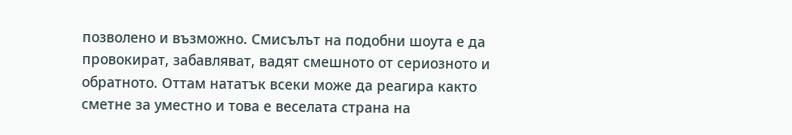позволено и възможно. Смисълът на подобни шоута е да провокират, забавляват, вадят смешното от сериозното и обратното. Оттам нататък всеки може да реагира както сметне за уместно и това е веселата страна на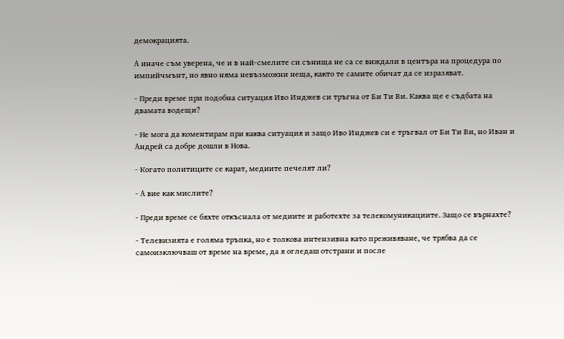демокрацията.

А иначе съм уверена, че и в най-смелите си сънища не са се виждали в центъра на процедура по импийчмънт, но явно няма невъзможни неща, както те самите обичат да се изразяват.

- Преди време при подобна ситуация Иво Инджев си тръгна от Би Ти Ви. Каква ще е съдбата на двамата водещи?

- Не мога да коментирам при каква ситуация и защо Иво Инджев си е тръгвал от Би Ти Ви, но Иван и Андрей са добре дошли в Нова.

- Когато политиците се карат, медиите печелят ли?

- А вие как мислите?

- Преди време се бяхте откъснала от медиите и работехте за телекомуникациите. Защо се върнахте?

- Телевизията е голяма тръпка, но е толкова интензивна като преживяване, че трябва да се самоизключваш от време на време, да я огледаш отстрани и после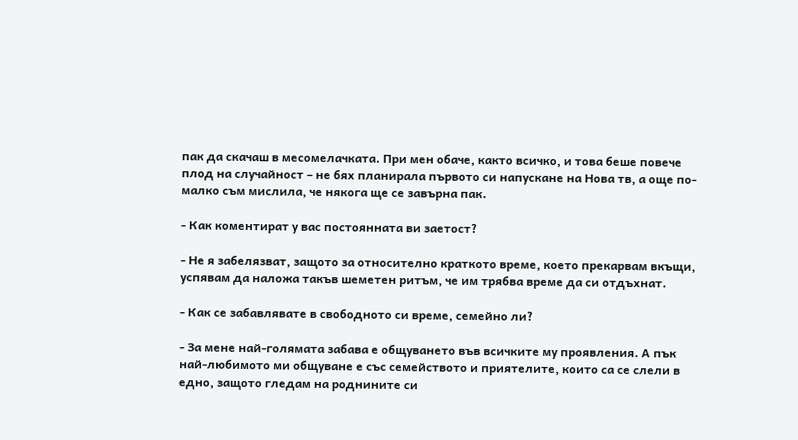пак да скачаш в месомелачката. При мен обаче, както всичко, и това беше повече плод на случайност – не бях планирала първото си напускане на Нова тв, а още по-малко съм мислила, че някога ще се завърна пак.

- Как коментират у вас постоянната ви заетост?

- Не я забелязват, защото за относително краткото време, което прекарвам вкъщи, успявам да наложа такъв шеметен ритъм, че им трябва време да си отдъхнат.

- Как се забавлявате в свободното си време, семейно ли?

- За мене най-голямата забава е общуването във всичките му проявления. А пък най-любимото ми общуване е със семейството и приятелите, които са се слели в едно, защото гледам на роднините си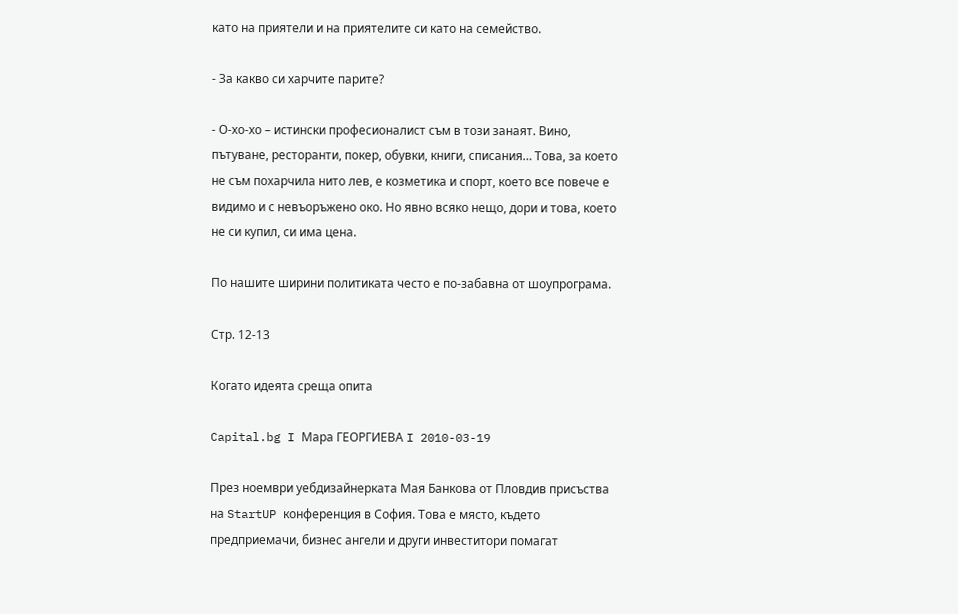като на приятели и на приятелите си като на семейство.

- За какво си харчите парите?

- О-хо-хо – истински професионалист съм в този занаят. Вино, пътуване, ресторанти, покер, обувки, книги, списания… Това, за което не съм похарчила нито лев, е козметика и спорт, което все повече е видимо и с невъоръжено око. Но явно всяко нещо, дори и това, което не си купил, си има цена.

По нашите ширини политиката често е по-забавна от шоупрограма.

Стр. 12-13

Когато идеята среща опита

Capital.bg I Мара ГЕОРГИЕВА I 2010-03-19

През ноември уебдизайнерката Мая Банкова от Пловдив присъства на StartUP конференция в София. Това е място, където предприемачи, бизнес ангели и други инвеститори помагат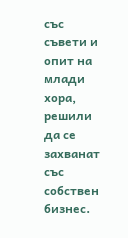със съвети и опит на млади хора, решили да се захванат със собствен бизнес.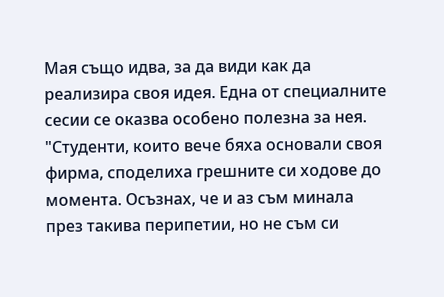Мая също идва, за да види как да реализира своя идея. Една от специалните сесии се оказва особено полезна за нея. "Студенти, които вече бяха основали своя фирма, споделиха грешните си ходове до момента. Осъзнах, че и аз съм минала през такива перипетии, но не съм си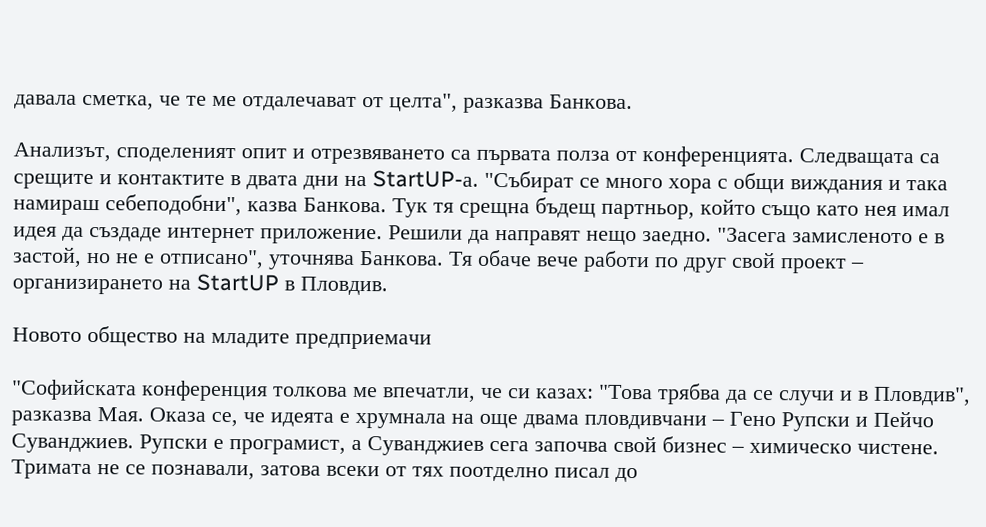давала сметка, че те ме отдалечават от целта", разказва Банкова.

Анализът, споделеният опит и отрезвяването са първата полза от конференцията. Следващата са срещите и контактите в двата дни на StartUP-а. "Събират се много хора с общи виждания и така намираш себеподобни", казва Банкова. Тук тя срещна бъдещ партньор, който също като нея имал идея да създаде интернет приложение. Решили да направят нещо заедно. "Засега замисленото е в застой, но не е отписано", уточнява Банкова. Тя обаче вече работи по друг свой проект – организирането на StartUP в Пловдив.

Новото общество на младите предприемачи

"Софийската конференция толкова ме впечатли, че си казах: "Това трябва да се случи и в Пловдив", разказва Мая. Оказа се, че идеята е хрумнала на още двама пловдивчани – Гено Рупски и Пейчо Суванджиев. Рупски е програмист, а Суванджиев сега започва свой бизнес – химическо чистене. Тримата не се познавали, затова всеки от тях поотделно писал до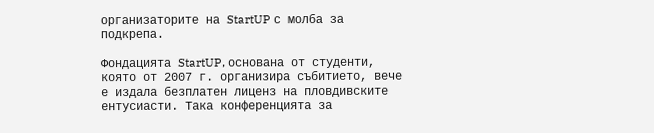организаторите на StartUP с молба за подкрепа.

Фондацията StartUP, основана от студенти, която от 2007 г. организира събитието, вече е издала безплатен лиценз на пловдивските ентусиасти. Така конференцията за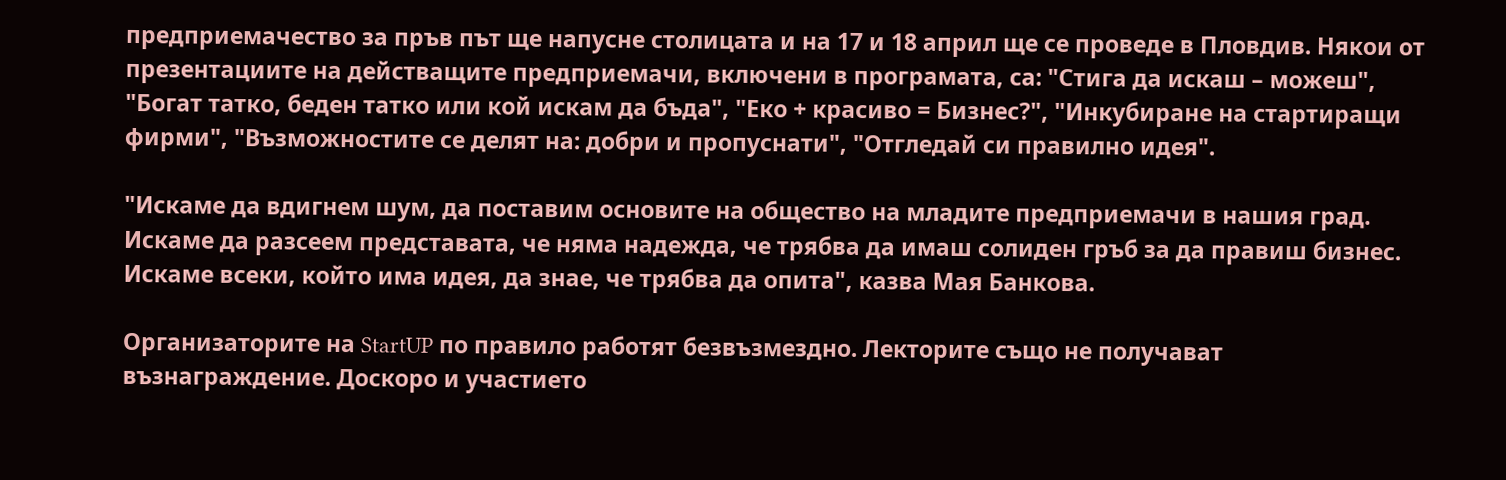предприемачество за пръв път ще напусне столицата и на 17 и 18 април ще се проведе в Пловдив. Някои от презентациите на действащите предприемачи, включени в програмата, са: "Стига да искаш – можеш", "Богат татко, беден татко или кой искам да бъда", "Еко + красиво = Бизнес?", "Инкубиране на стартиращи фирми", "Възможностите се делят на: добри и пропуснати", "Отгледай си правилно идея".

"Искаме да вдигнем шум, да поставим основите на общество на младите предприемачи в нашия град. Искаме да разсеем представата, че няма надежда, че трябва да имаш солиден гръб за да правиш бизнес. Искаме всеки, който има идея, да знае, че трябва да опита", казва Мая Банкова.

Организаторите на StartUP по правило работят безвъзмездно. Лекторите също не получават възнаграждение. Доскоро и участието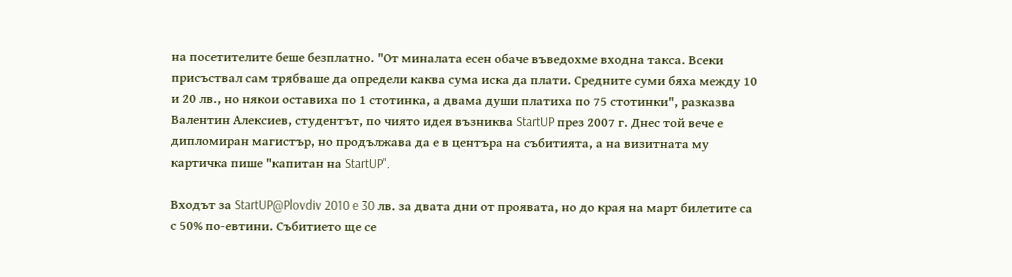на посетителите беше безплатно. "От миналата есен обаче въведохме входна такса. Всеки присъствал сам трябваше да определи каква сума иска да плати. Средните суми бяха между 10 и 20 лв., но някои оставиха по 1 стотинка, а двама души платиха по 75 стотинки", разказва Валентин Алексиев, студентът, по чиято идея възниква StartUP през 2007 г. Днес той вече е дипломиран магистър, но продължава да е в центъра на събитията, а на визитната му картичка пише "капитан на StartUP".

Входът за StartUP@Plovdiv 2010 e 30 лв. за двата дни от проявата, но до края на март билетите са с 50% по-евтини. Събитието ще се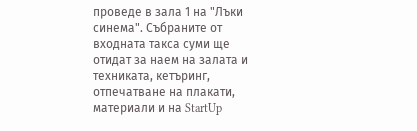проведе в зала 1 на "Лъки синема". Събраните от входната такса суми ще отидат за наем на залата и техниката, кетъринг, отпечатване на плакати, материали и на StartUp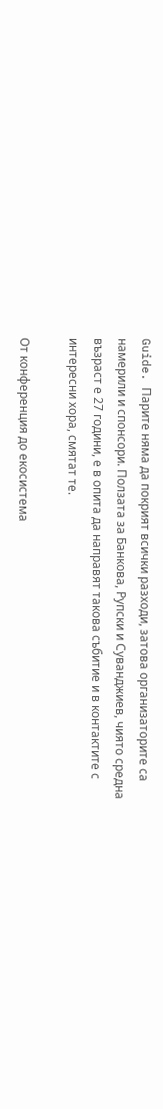Guide. Парите няма да покрият всички разходи, затова организаторите са намерили и спонсори. Ползата за Банкова, Рупски и Суванджиев, чиято средна възраст е 27 години, е в опита да направят такова събитие и в контактите с интересни хора, смятат те.

От конференция до екосистема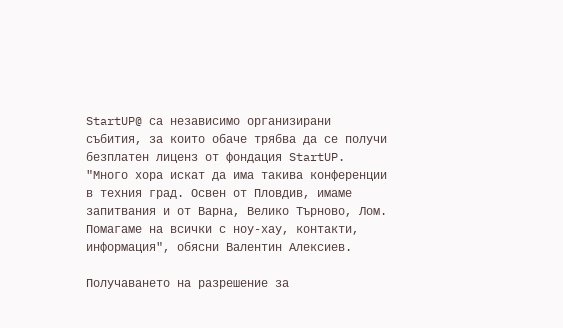StartUP@ са независимо организирани събития, за които обаче трябва да се получи безплатен лиценз от фондация StartUP. "Много хора искат да има такива конференции в техния град. Освен от Пловдив, имаме запитвания и от Варна, Велико Търново, Лом. Помагаме на всички с ноу-хау, контакти, информация", обясни Валентин Алексиев.

Получаването на разрешение за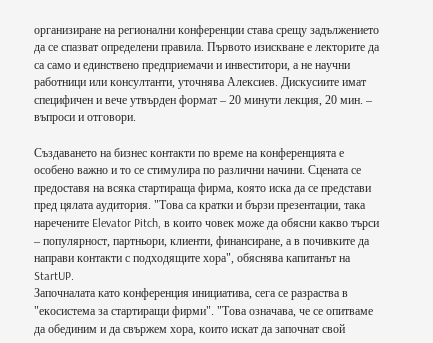организиране на регионални конференции става срещу задължението да се спазват определени правила. Първото изискване е лекторите да са само и единствено предприемачи и инвеститори, а не научни работници или консултанти, уточнява Алексиев. Дискусиите имат специфичен и вече утвърден формат – 20 минути лекция, 20 мин. – въпроси и отговори.

Създаването на бизнес контакти по време на конференцията е особено важно и то се стимулира по различни начини. Сцената се предоставя на всяка стартираща фирма, която иска да се представи пред цялата аудитория. "Това са кратки и бързи презентации, така наречените Elevator Pitch, в които човек може да обясни какво търси – популярност, партньори, клиенти, финансиране, а в почивките да направи контакти с подходящите хора", обяснява капитанът на StartUP.
Започналата като конференция инициатива, сега се разраства в "екосистема за стартиращи фирми". "Това означава, че се опитваме да обединим и да свържем хора, които искат да започнат свой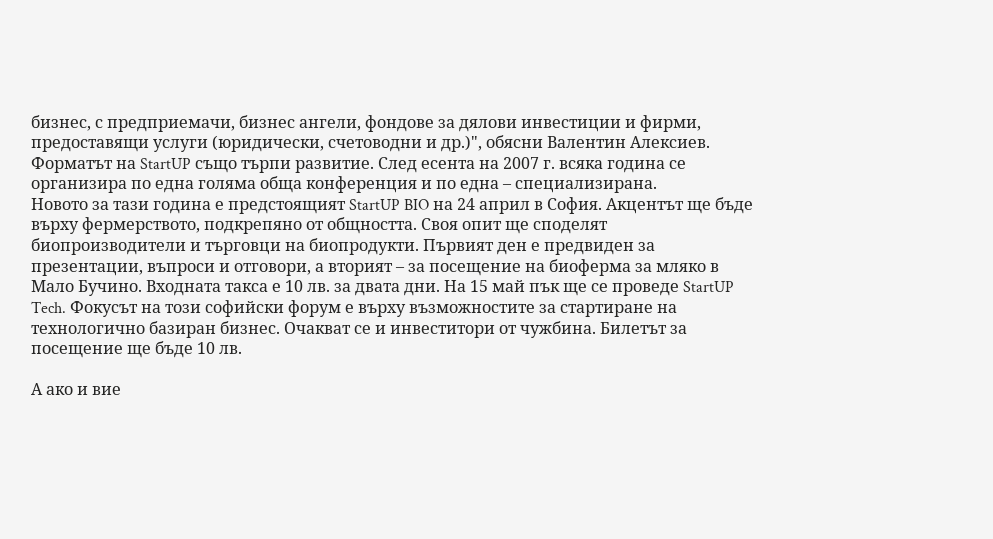бизнес, с предприемачи, бизнес ангели, фондове за дялови инвестиции и фирми, предоставящи услуги (юридически, счетоводни и др.)", обясни Валентин Алексиев.
Форматът на StartUP също търпи развитие. След есента на 2007 г. всяка година се организира по една голяма обща конференция и по една – специализирана.
Новото за тази година е предстоящият StartUP BIO на 24 април в София. Акцентът ще бъде върху фермерството, подкрепяно от общността. Своя опит ще споделят биопроизводители и търговци на биопродукти. Първият ден е предвиден за презентации, въпроси и отговори, а вторият – за посещение на биоферма за мляко в Мало Бучино. Входната такса е 10 лв. за двата дни. На 15 май пък ще се проведе StartUP Tech. Фокусът на този софийски форум е върху възможностите за стартиране на технологично базиран бизнес. Очакват се и инвеститори от чужбина. Билетът за посещение ще бъде 10 лв.

А ако и вие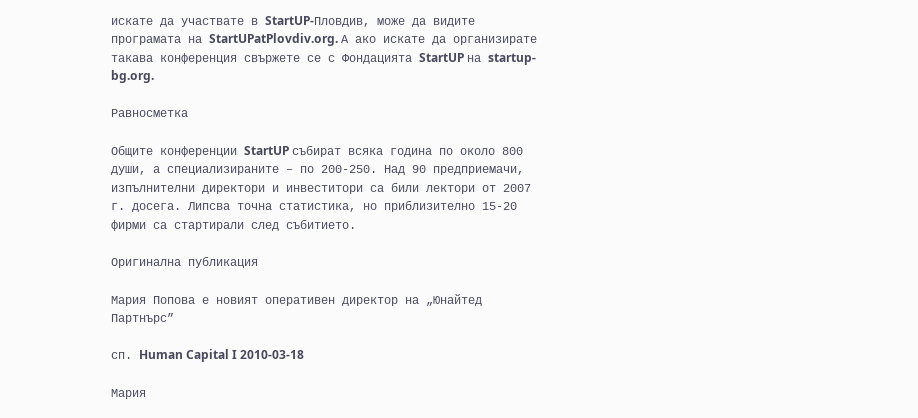искате да участвате в StartUP-Пловдив, може да видите програмата на StartUPatPlovdiv.org. А ако искате да организирате такава конференция свържете се с Фондацията StartUP на startup-bg.org.

Равносметка

Общите конференции StartUP събират всяка година по около 800 души, а специализираните – по 200-250. Над 90 предприемачи, изпълнителни директори и инвеститори са били лектори от 2007 г. досега. Липсва точна статистика, но приблизително 15-20 фирми са стартирали след събитието.

Оригинална публикация

Мария Попова е новият оперативен директор на „Юнайтед Партнърс”

сп. Human Capital I 2010-03-18

Мария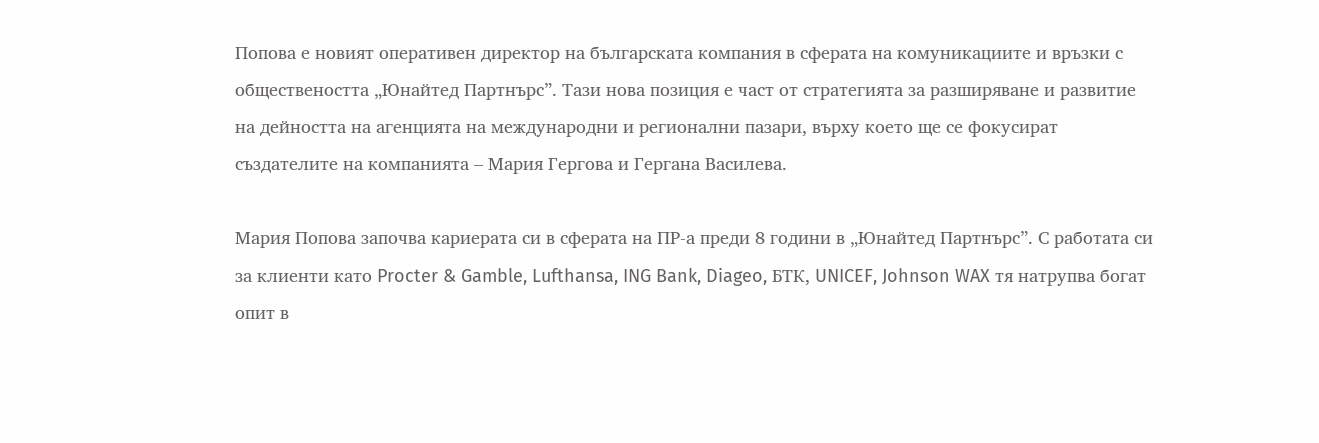Попова е новият оперативен директор на българската компания в сферата на комуникациите и връзки с обществеността „Юнайтед Партнърс”. Тази нова позиция е част от стратегията за разширяване и развитие на дейността на агенцията на международни и регионални пазари, върху което ще се фокусират създателите на компанията – Мария Гергова и Гергана Василева.

Мария Попова започва кариерата си в сферата на ПР-а преди 8 години в „Юнайтед Партнърс”. С работата си за клиенти като Procter & Gamble, Lufthansa, ING Bank, Diageo, БТК, UNICEF, Johnson WAX тя натрупва богат опит в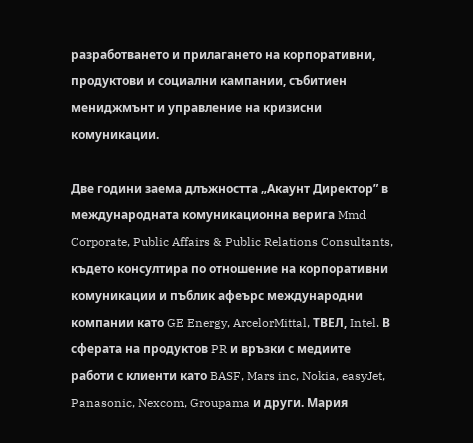разработването и прилагането на корпоративни, продуктови и социални кампании, събитиен мениджмънт и управление на кризисни комуникации.

Две години заема длъжността „Акаунт Директор” в международната комуникационна верига Mmd Corporate, Public Affairs & Public Relations Consultants, където консултира по отношение на корпоративни комуникации и пъблик афеърс международни компании като GE Energy, ArcelorMittal, ТВЕЛ, Intel. В сферата на продуктов PR и връзки с медиите работи с клиенти като BASF, Mars inc, Nokia, easyJet, Panasonic, Nexcom, Groupama и други. Мария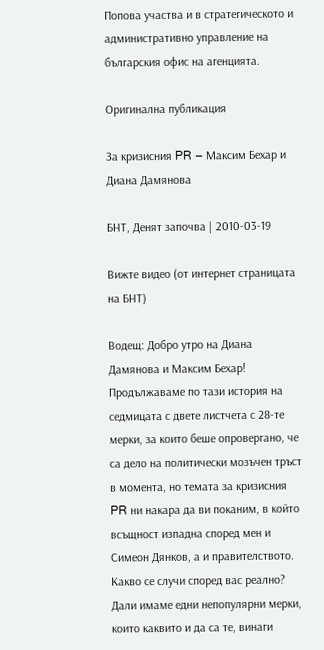Попова участва и в стратегическото и административно управление на българския офис на агенцията.

Оригинална публикация

За кризисния PR – Максим Бехар и Диана Дамянова

БНТ, Денят започва | 2010-03-19

Вижте видео (от интернет страницата на БНТ)

Водещ: Добро утро на Диана Дамянова и Максим Бехар! Продължаваме по тази история на седмицата с двете листчета с 28-те мерки, за които беше опровергано, че са дело на политически мозъчен тръст в момента, но темата за кризисния PR ни накара да ви поканим, в който всъщност изпадна според мен и Симеон Дянков, а и правителството. Какво се случи според вас реално? Дали имаме едни непопулярни мерки, които каквито и да са те, винаги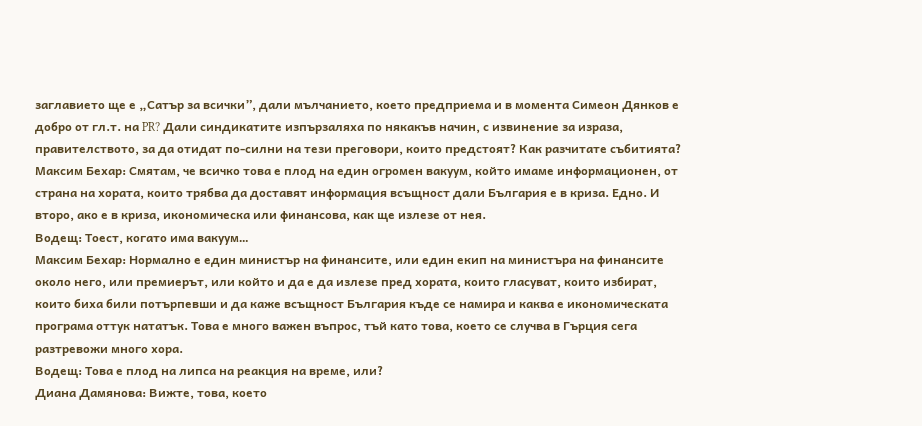заглавието ще е „Сатър за всички”, дали мълчанието, което предприема и в момента Симеон Дянков е добро от гл.т. на PR? Дали синдикатите изпързаляха по някакъв начин, с извинение за израза, правителството, за да отидат по-силни на тези преговори, които предстоят? Как разчитате събитията?
Максим Бехар: Смятам, че всичко това е плод на един огромен вакуум, който имаме информационен, от страна на хората, които трябва да доставят информация всъщност дали България е в криза. Едно. И второ, ако е в криза, икономическа или финансова, как ще излезе от нея.
Водещ: Тоест, когато има вакуум…
Максим Бехар: Нормално е един министър на финансите, или един екип на министъра на финансите около него, или премиерът, или който и да е да излезе пред хората, които гласуват, които избират, които биха били потърпевши и да каже всъщност България къде се намира и каква е икономическата програма оттук нататък. Това е много важен въпрос, тъй като това, което се случва в Гърция сега разтревожи много хора.
Водещ: Това е плод на липса на реакция на време, или?
Диана Дамянова: Вижте, това, което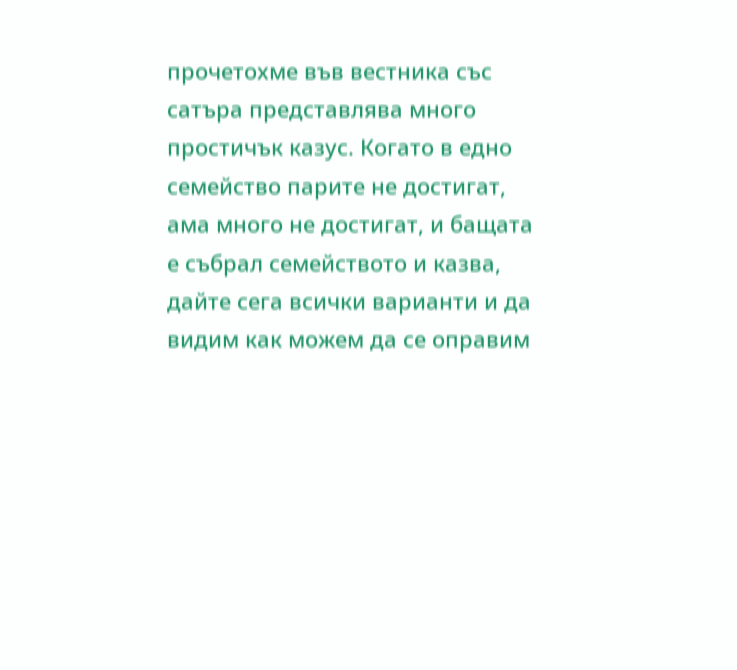прочетохме във вестника със сатъра представлява много простичък казус. Когато в едно семейство парите не достигат, ама много не достигат, и бащата е събрал семейството и казва, дайте сега всички варианти и да видим как можем да се оправим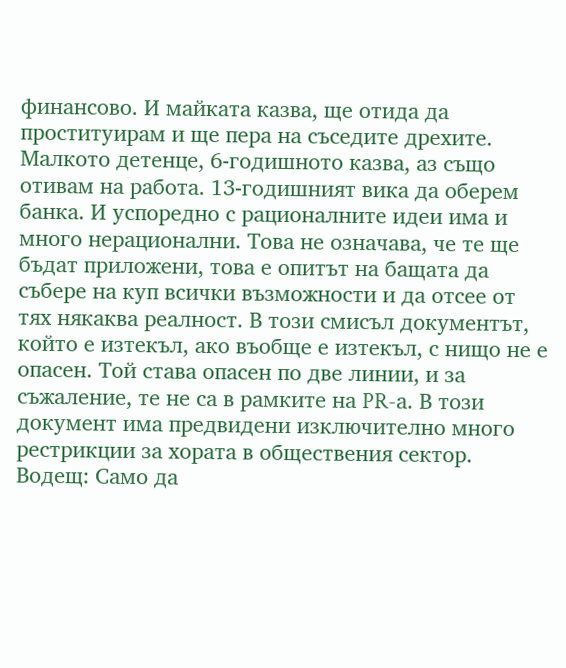финансово. И майката казва, ще отида да проституирам и ще пера на съседите дрехите. Малкото детенце, 6-годишното казва, аз също отивам на работа. 13-годишният вика да оберем банка. И успоредно с рационалните идеи има и много нерационални. Това не означава, че те ще бъдат приложени, това е опитът на бащата да събере на куп всички възможности и да отсее от тях някаква реалност. В този смисъл документът, който е изтекъл, ако въобще е изтекъл, с нищо не е опасен. Той става опасен по две линии, и за съжаление, те не са в рамките на PR-а. В този документ има предвидени изключително много рестрикции за хората в обществения сектор.
Водещ: Само да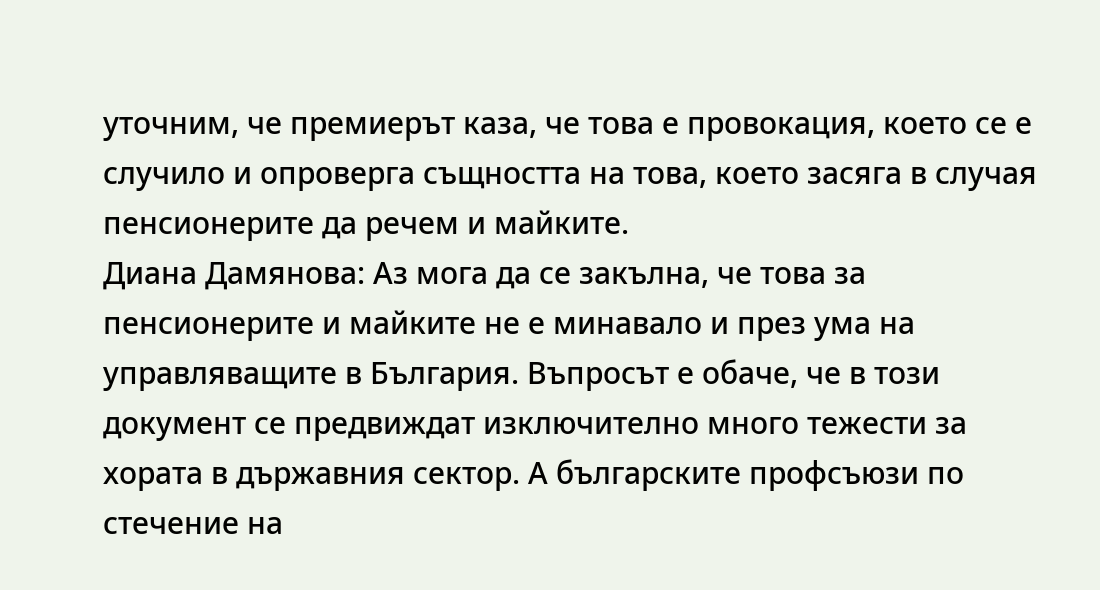уточним, че премиерът каза, че това е провокация, което се е случило и опроверга същността на това, което засяга в случая пенсионерите да речем и майките.
Диана Дамянова: Аз мога да се закълна, че това за пенсионерите и майките не е минавало и през ума на управляващите в България. Въпросът е обаче, че в този документ се предвиждат изключително много тежести за хората в държавния сектор. А българските профсъюзи по стечение на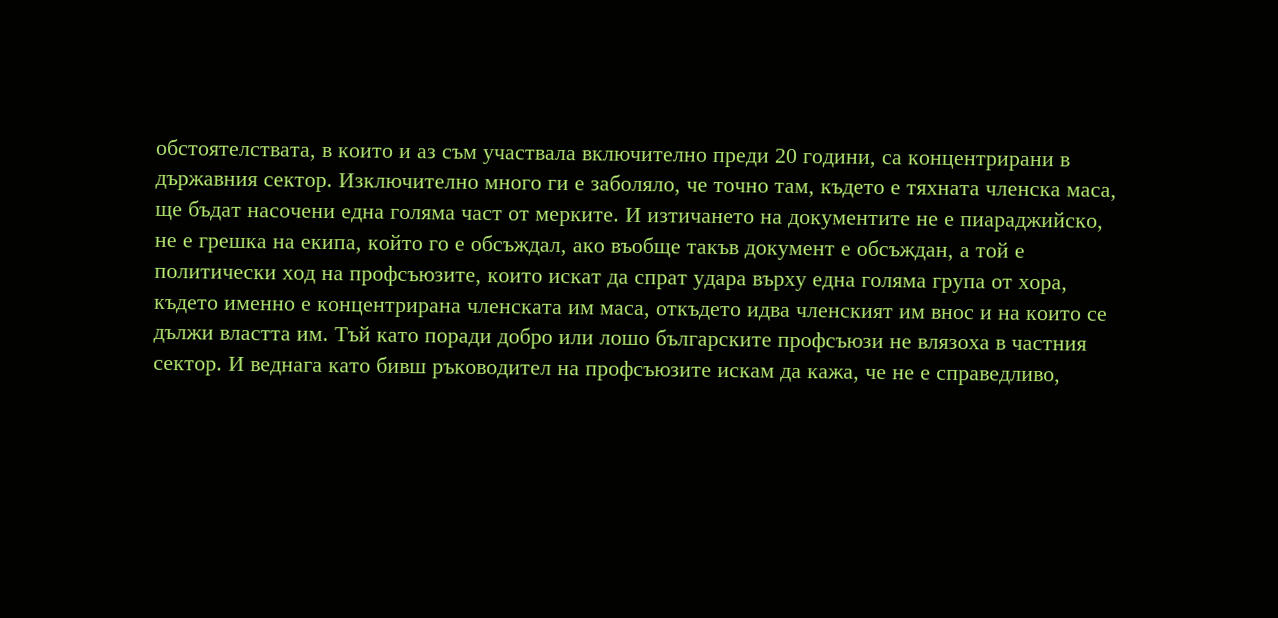обстоятелствата, в които и аз съм участвала включително преди 20 години, са концентрирани в държавния сектор. Изключително много ги е заболяло, че точно там, където е тяхната членска маса, ще бъдат насочени една голяма част от мерките. И изтичането на документите не е пиараджийско, не е грешка на екипа, който го е обсъждал, ако въобще такъв документ е обсъждан, а той е политически ход на профсъюзите, които искат да спрат удара върху една голяма група от хора, където именно е концентрирана членската им маса, откъдето идва членският им внос и на които се дължи властта им. Тъй като поради добро или лошо българските профсъюзи не влязоха в частния сектор. И веднага като бивш ръководител на профсъюзите искам да кажа, че не е справедливо,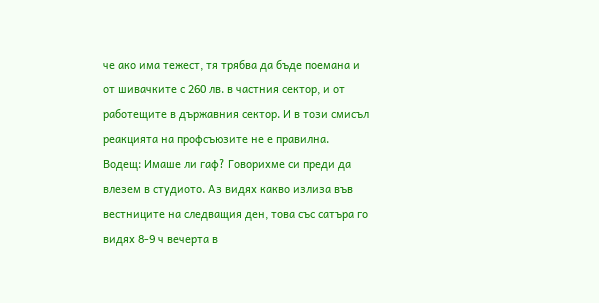че ако има тежест, тя трябва да бъде поемана и от шивачките с 260 лв. в частния сектор, и от работещите в държавния сектор. И в този смисъл реакцията на профсъюзите не е правилна.
Водещ: Имаше ли гаф? Говорихме си преди да влезем в студиото. Аз видях какво излиза във вестниците на следващия ден, това със сатъра го видях 8-9 ч вечерта в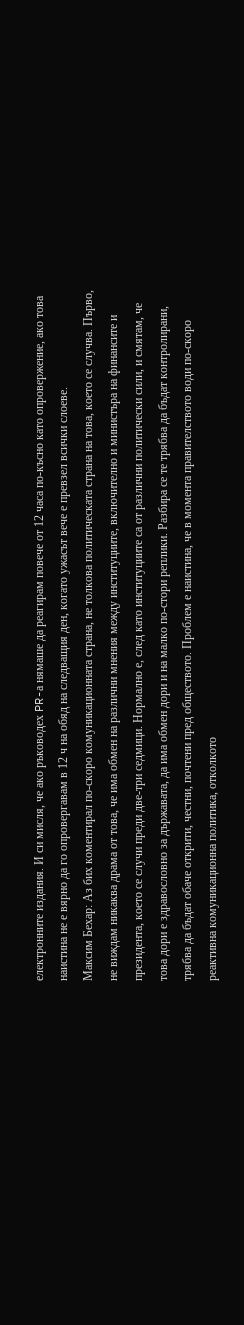електронните издания. И си мисля, че ако ръководех PR-а нямаше да реагирам повече от 12 часа по-късно като опровержение, ако това наистина не е вярно да го опровергавам в 12 ч на обяд на следващия ден, когато ужасът вече е превзел всички слоеве.
Максим Бехар: Аз бих коментирал по-скоро комуникационната страна, не толкова политическата страна на това, което се случва. Първо, не виждам никаква драма от това, че има обмен на различни мнения между институциите, включително и министъра на финансите и президента, което се случи преди две-три седмици. Нормално е, след като институциите са от различни политически сили, и смятам, че това дори е здравословно за държавата, да има обмен дори и на малко по-стори реплики. Разбира се те трябва да бъдат контролирани, трябва да бъдат обаче открити, честни, почтени пред обществото. Проблем е наистина, че в момента правителството води по-скоро реактивна комуникационна политика, отколкото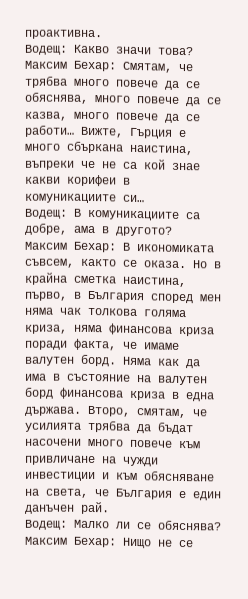проактивна.
Водещ: Какво значи това?
Максим Бехар: Смятам, че трябва много повече да се обяснява, много повече да се казва, много повече да се работи… Вижте, Гърция е много сбъркана наистина, въпреки че не са кой знае какви корифеи в комуникациите си…
Водещ: В комуникациите са добре, ама в другото?
Максим Бехар: В икономиката съвсем, както се оказа. Но в крайна сметка наистина, първо, в България според мен няма чак толкова голяма криза, няма финансова криза поради факта, че имаме валутен борд. Няма как да има в състояние на валутен борд финансова криза в една държава. Второ, смятам, че усилията трябва да бъдат насочени много повече към привличане на чужди инвестиции и към обясняване на света, че България е един данъчен рай.
Водещ: Малко ли се обяснява?
Максим Бехар: Нищо не се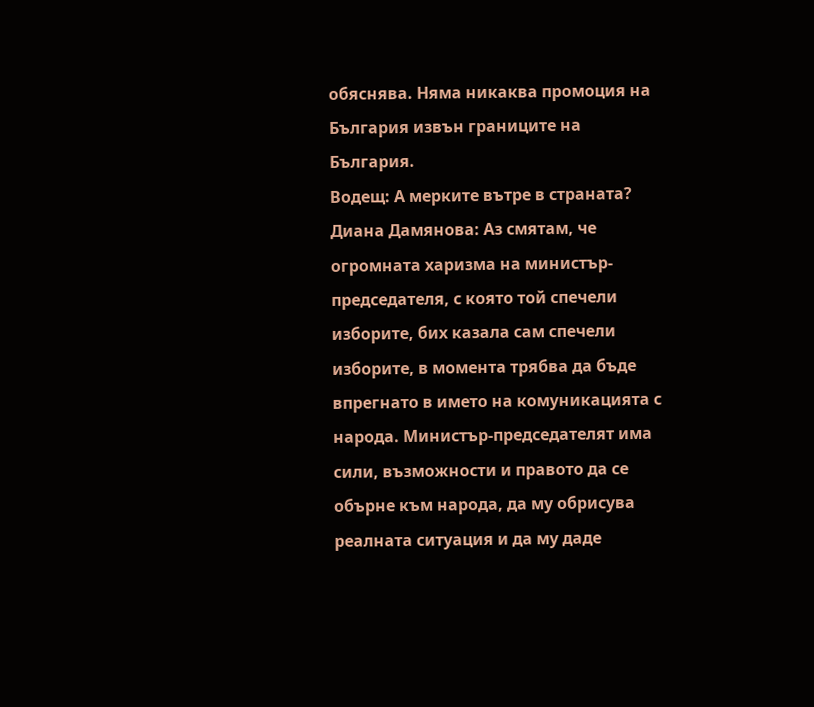обяснява. Няма никаква промоция на България извън границите на България.
Водещ: А мерките вътре в страната?
Диана Дамянова: Аз смятам, че огромната харизма на министър-председателя, с която той спечели изборите, бих казала сам спечели изборите, в момента трябва да бъде впрегнато в името на комуникацията с народа. Министър-председателят има сили, възможности и правото да се обърне към народа, да му обрисува реалната ситуация и да му даде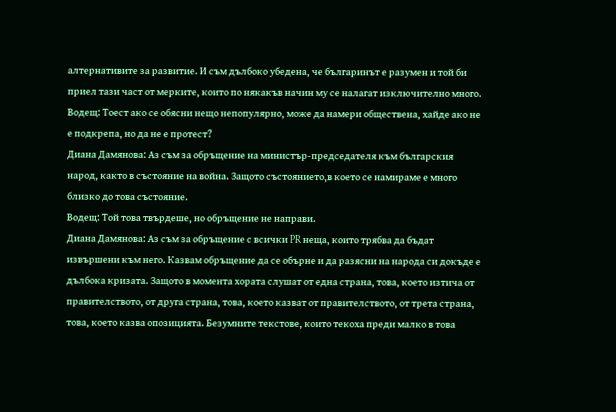алтернативите за развитие. И съм дълбоко убедена, че българинът е разумен и той би приел тази част от мерките, които по някакъв начин му се налагат изключително много.
Водещ: Тоест ако се обясни нещо непопулярно, може да намери обществена, хайде ако не е подкрепа, но да не е протест?
Диана Дамянова: Аз съм за обръщение на министър-председателя към българския народ, както в състояние на война. Защото състоянието,в което се намираме е много близко до това състояние.
Водещ: Той това твърдеше, но обръщение не направи.
Диана Дамянова: Аз съм за обръщение с всички PR неща, които трябва да бъдат извършени към него. Казвам обръщение да се обърне и да разясни на народа си докъде е дълбока кризата. Защото в момента хората слушат от една страна, това, което изтича от правителството, от друга страна, това, което казват от правителството, от трета страна, това, което казва опозицията. Безумните текстове, които текоха преди малко в това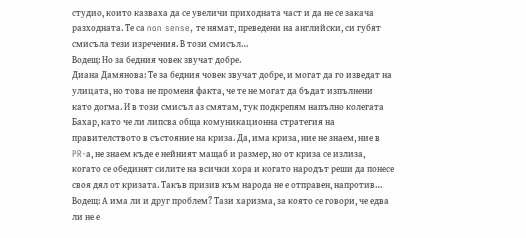студио, които казваха да се увеличи приходната част и да не се закача разходната. Те са non sense, те нямат, преведени на английски, си губят смисъла тези изречения. В този смисъл…
Водещ: Но за бедния човек звучат добре.
Диана Дамянова: Те за бедния човек звучат добре, и могат да го изведат на улицата, но това не променя факта, че те не могат да бъдат изпълнени като догма. И в този смисъл аз смятам, тук подкрепям напълно колегата Бахар, като че ли липсва обща комуникационна стратегия на правителството в състояние на криза. Да, има криза, ние не знаем, ние в PR-а, не знаем къде е нейният мащаб и размер, но от криза се излиза, когато се обединят силите на всички хора и когато народът реши да понесе своя дял от кризата. Такъв призив към народа не е отправен, напротив…
Водещ: А има ли и друг проблем? Тази харизма, за която се говори, че едва ли не е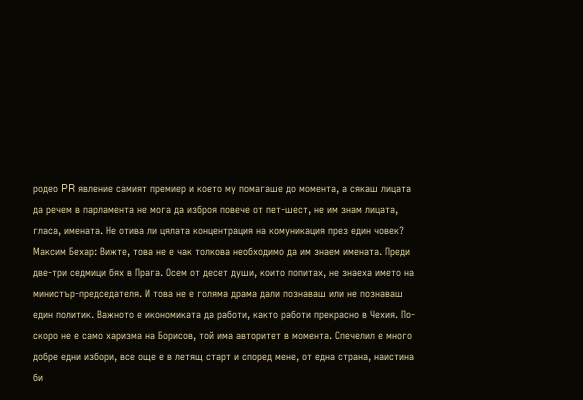родео PR явление самият премиер и което му помагаше до момента, а сякаш лицата да речем в парламента не мога да изброя повече от пет-шест, не им знам лицата, гласа, имената. Не отива ли цялата концентрация на комуникация през един човек?
Максим Бехар: Вижте, това не е чак толкова необходимо да им знаем имената. Преди две-три седмици бях в Прага. Осем от десет души, които попитах, не знаеха името на министър-председателя. И това не е голяма драма дали познаваш или не познаваш един политик. Важното е икономиката да работи, както работи прекрасно в Чехия. По-скоро не е само харизма на Борисов, той има авторитет в момента. Спечелил е много добре едни избори, все още е в летящ старт и според мене, от една страна, наистина би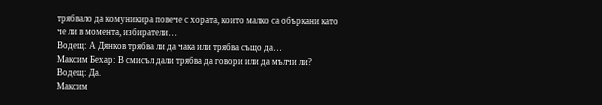трябвало да комуникира повече с хората, които малко са объркани като че ли в момента, избиратели…
Водещ: А Дянков трябва ли да чака или трябва също да…
Максим Бехар: В смисъл дали трябва да говори или да мълчи ли?
Водещ: Да.
Максим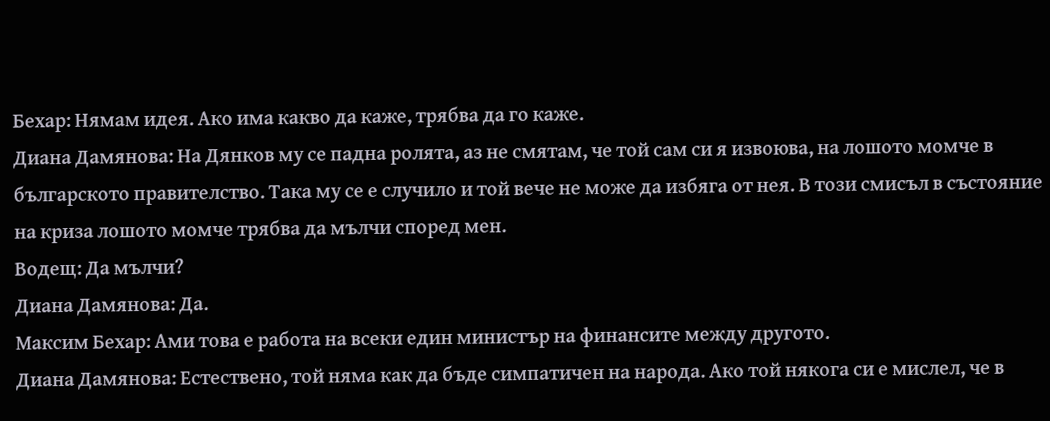Бехар: Нямам идея. Ако има какво да каже, трябва да го каже.
Диана Дамянова: На Дянков му се падна ролята, аз не смятам, че той сам си я извоюва, на лошото момче в българското правителство. Така му се е случило и той вече не може да избяга от нея. В този смисъл в състояние на криза лошото момче трябва да мълчи според мен.
Водещ: Да мълчи?
Диана Дамянова: Да.
Максим Бехар: Ами това е работа на всеки един министър на финансите между другото.
Диана Дамянова: Естествено, той няма как да бъде симпатичен на народа. Ако той някога си е мислел, че в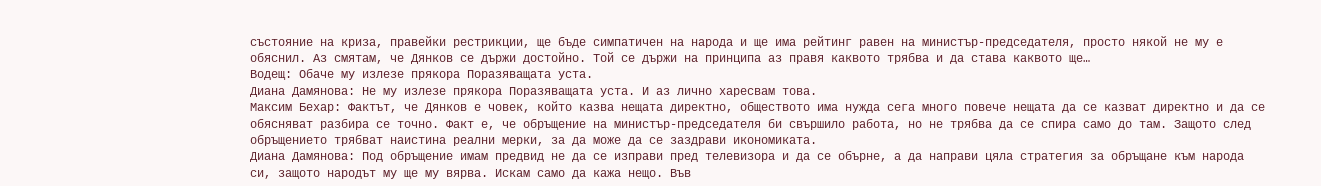състояние на криза, правейки рестрикции, ще бъде симпатичен на народа и ще има рейтинг равен на министър-председателя, просто някой не му е обяснил. Аз смятам, че Дянков се държи достойно. Той се държи на принципа аз правя каквото трябва и да става каквото ще…
Водещ: Обаче му излезе прякора Поразяващата уста.
Диана Дамянова: Не му излезе прякора Поразяващата уста. И аз лично харесвам това.
Максим Бехар: Фактът, че Дянков е човек, който казва нещата директно, обществото има нужда сега много повече нещата да се казват директно и да се обясняват разбира се точно. Факт е, че обръщение на министър-председателя би свършило работа, но не трябва да се спира само до там. Защото след обръщението трябват наистина реални мерки, за да може да се заздрави икономиката.
Диана Дамянова: Под обръщение имам предвид не да се изправи пред телевизора и да се обърне, а да направи цяла стратегия за обръщане към народа си, защото народът му ще му вярва. Искам само да кажа нещо. Във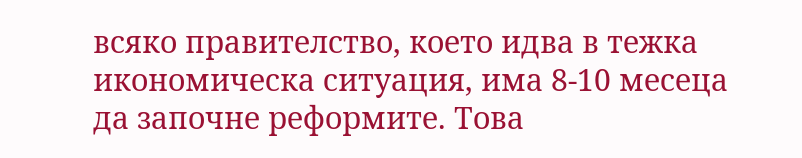всяко правителство, което идва в тежка икономическа ситуация, има 8-10 месеца да започне реформите. Това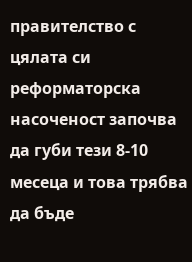правителство с цялата си реформаторска насоченост започва да губи тези 8-10 месеца и това трябва да бъде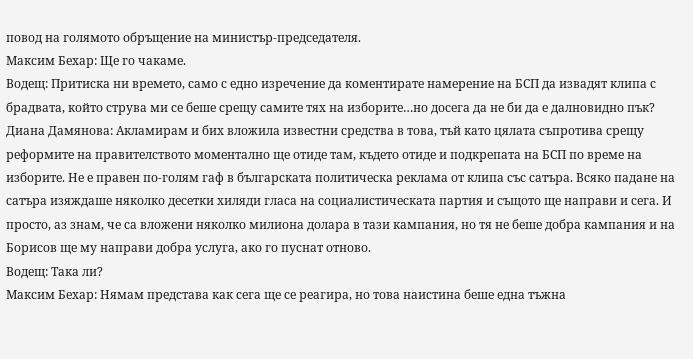повод на голямото обръщение на министър-председателя.
Максим Бехар: Ще го чакаме.
Водещ: Притиска ни времето, само с едно изречение да коментирате намерение на БСП да извадят клипа с брадвата, който струва ми се беше срещу самите тях на изборите…но досега да не би да е далновидно пък?
Диана Дамянова: Акламирам и бих вложила известни средства в това, тъй като цялата съпротива срещу реформите на правителството моментално ще отиде там, където отиде и подкрепата на БСП по време на изборите. Не е правен по-голям гаф в българската политическа реклама от клипа със сатъра. Всяко падане на сатъра изяждаше няколко десетки хиляди гласа на социалистическата партия и същото ще направи и сега. И просто, аз знам, че са вложени няколко милиона долара в тази кампания, но тя не беше добра кампания и на Борисов ще му направи добра услуга, ако го пуснат отново.
Водещ: Така ли?
Максим Бехар: Нямам представа как сега ще се реагира, но това наистина беше една тъжна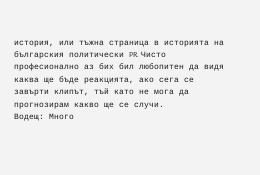история, или тъжна страница в историята на българския политически PR. Чисто професионално аз бих бил любопитен да видя каква ще бъде реакцията, ако сега се завърти клипът, тъй като не мога да прогнозирам какво ще се случи.
Водещ: Много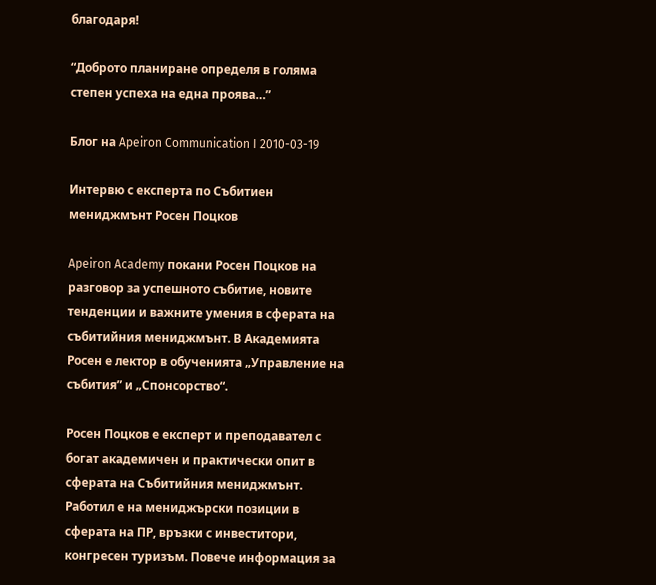благодаря!

“Доброто планиране определя в голяма степен успеха на една проява…”

Блог на Apeiron Communication I 2010-03-19

Интервю с експертa по Събитиен мениджмънт Росен Поцков

Apeiron Academy покани Росен Поцков на разговор за успешното събитие, новите тенденции и важните умения в сферата на събитийния мениджмънт. В Академията Росен е лектор в обученията „Управление на събития” и „Спонсорство“.

Росен Поцков е експерт и преподавател с богат академичен и практически опит в сферата на Събитийния мениджмънт. Работил е на мениджърски позиции в сферата на ПР, връзки с инвеститори, конгресен туризъм. Повече информация за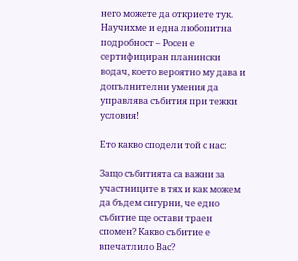него можете да откриете тук. Научихме и една любопитна подробност – Росен е сертифициран планински водач, което вероятно му дава и допълнителни умения да управлява събития при тежки условия!

Ето какво сподели той с нас:

Защо събитията са важни за участниците в тях и как можем да бъдем сигурни, че едно събитие ще остави траен спомен? Какво събитие е впечатлило Вас?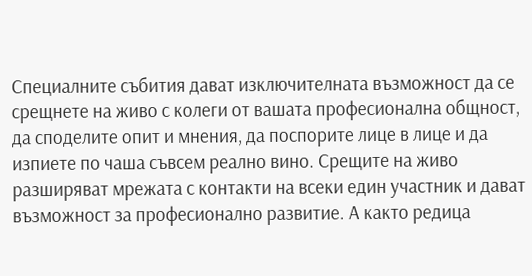Специалните събития дават изключителната възможност да се срещнете на живо с колеги от вашата професионална общност, да споделите опит и мнения, да поспорите лице в лице и да изпиете по чаша съвсем реално вино. Срещите на живо разширяват мрежата с контакти на всеки един участник и дават възможност за професионално развитие. А както редица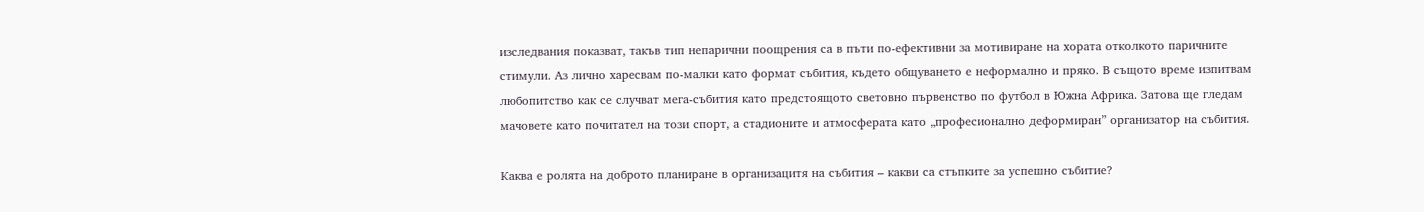изследвания показват, такъв тип непарични поощрения са в пъти по-ефективни за мотивиране на хората отколкото паричните стимули. Аз лично харесвам по-малки като формат събития, където общуването е неформално и пряко. В същото време изпитвам любопитство как се случват мега-събития като предстоящото световно първенство по футбол в Южна Африка. Затова ще гледам мачовете като почитател на този спорт, а стадионите и атмосферата като „професионално деформиран” организатор на събития.

Каква е ролята на доброто планиране в организацитя на събития – какви са стъпките за успешно събитие?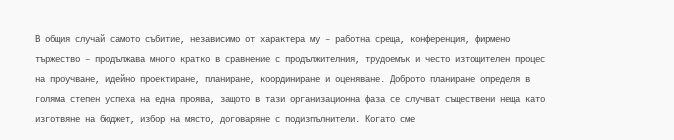В общия случай самото събитие, независимо от характера му – работна среща, конференция, фирмено тържество – продължава много кратко в сравнение с продължителния, трудоемък и често изтощителен процес на проучване, идейно проектиране, планиране, координиране и оценяване. Доброто планиране определя в голяма степен успеха на една проява, защото в тази организационна фаза се случват съществени неща като изготвяне на бюджет, избор на място, договаряне с подизпълнители. Когато сме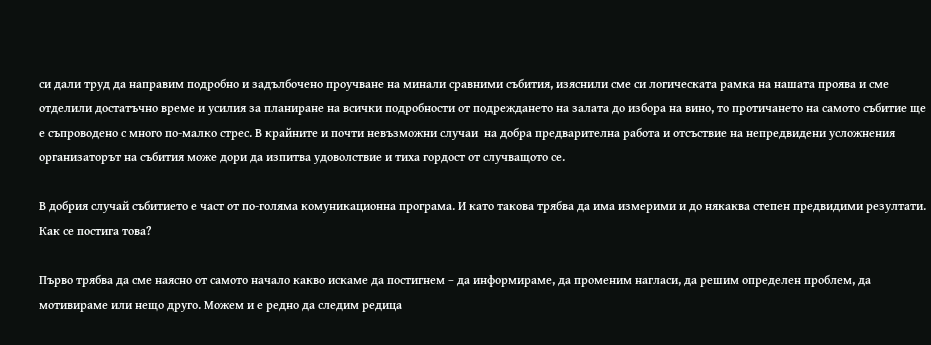си дали труд да направим подробно и задълбочено проучване на минали сравними събития, изяснили сме си логическата рамка на нашата проява и сме отделили достатъчно време и усилия за планиране на всички подробности от подреждането на залата до избора на вино, то протичането на самото събитие ще е съпроводено с много по-малко стрес. В крайните и почти невъзможни случаи  на добра предварителна работа и отсъствие на непредвидени усложнения организаторът на събития може дори да изпитва удоволствие и тиха гордост от случващото се.

В добрия случай събитието е част от по-голяма комуникационна програма. И като такова трябва да има измерими и до някаква степен предвидими резултати. Как се постига това?

Първо трябва да сме наясно от самото начало какво искаме да постигнем – да информираме, да променим нагласи, да решим определен проблем, да мотивираме или нещо друго. Можем и е редно да следим редица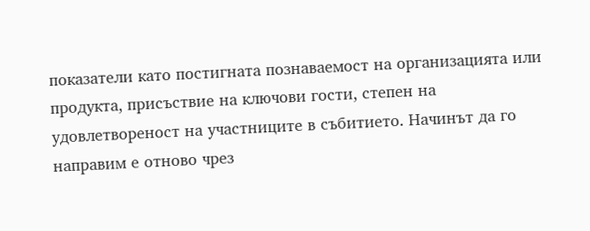показатели като постигната познаваемост на организацията или продукта, присъствие на ключови гости, степен на удовлетвореност на участниците в събитието. Начинът да го направим е отново чрез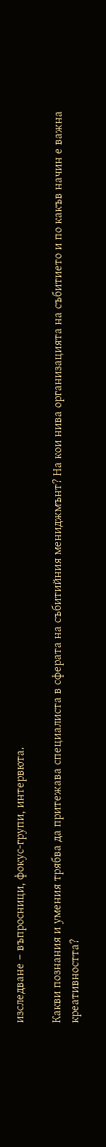изследване – въпросници, фокус-групи, интервюта.

Какви познания и умения трябва да притежава специалиста в сферата на събитийния мениджмънт? На кои нива организацията на събитието и по какъв начин е важна креативността?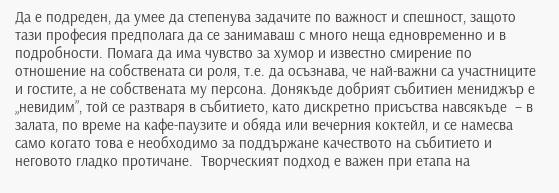Да е подреден, да умее да степенува задачите по важност и спешност, защото тази професия предполага да се занимаваш с много неща едновременно и в подробности. Помага да има чувство за хумор и известно смирение по отношение на собствената си роля, т.е. да осъзнава, че най-важни са участниците и гостите, а не собствената му персона. Донякъде добрият събитиен мениджър е „невидим”, той се разтваря в събитието, като дискретно присъства навсякъде  – в залата, по време на кафе-паузите и обяда или вечерния коктейл, и се намесва само когато това е необходимо за поддържане качеството на събитието и неговото гладко протичане.  Творческият подход е важен при етапа на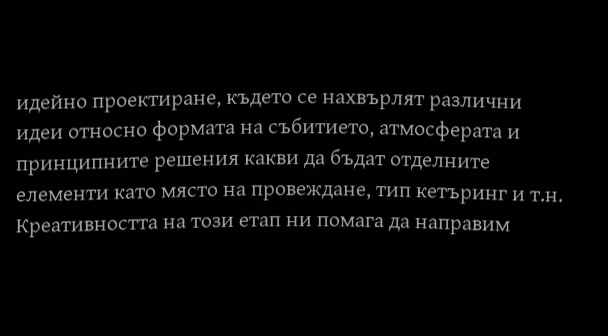идейно проектиране, където се нахвърлят различни идеи относно формата на събитието, атмосферата и принципните решения какви да бъдат отделните елементи като място на провеждане, тип кетъринг и т.н. Креативността на този етап ни помага да направим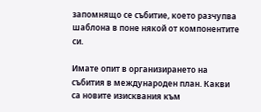запомнящо се събитие, което разчупва шаблона в поне някой от компонентите си.

Имате опит в организирането на събития в международен план. Какви са новите изисквания към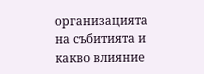организацията на събитията и какво влияние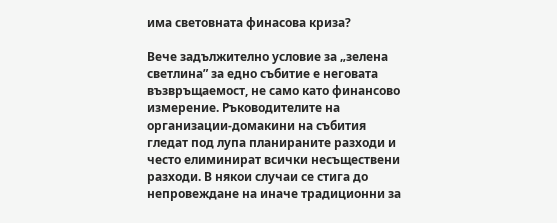има световната финасова криза?

Вече задължително условие за „зелена светлина” за едно събитие е неговата възвръщаемост, не само като финансово измерение. Ръководителите на организации-домакини на събития гледат под лупа планираните разходи и често елиминират всички несъществени разходи. В някои случаи се стига до непровеждане на иначе традиционни за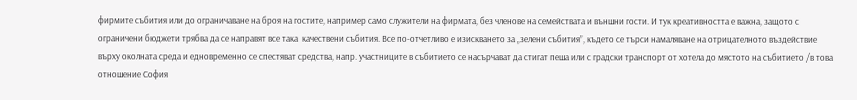фирмите събития или до ограничаване на броя на гостите, например само служители на фирмата, без членове на семействата и външни гости. И тук креативността е важна, защото с ограничени бюджети трябва да се направят все така  качествени събития. Все по-отчетливо е изискването за „зелени събития”, където се търси намаляване на отрицателното въздействие върху околната среда и едновременно се спестяват средства, напр. участниците в събитието се насърчават да стигат пеша или с градски транспорт от хотела до мястото на събитието /в това отношение София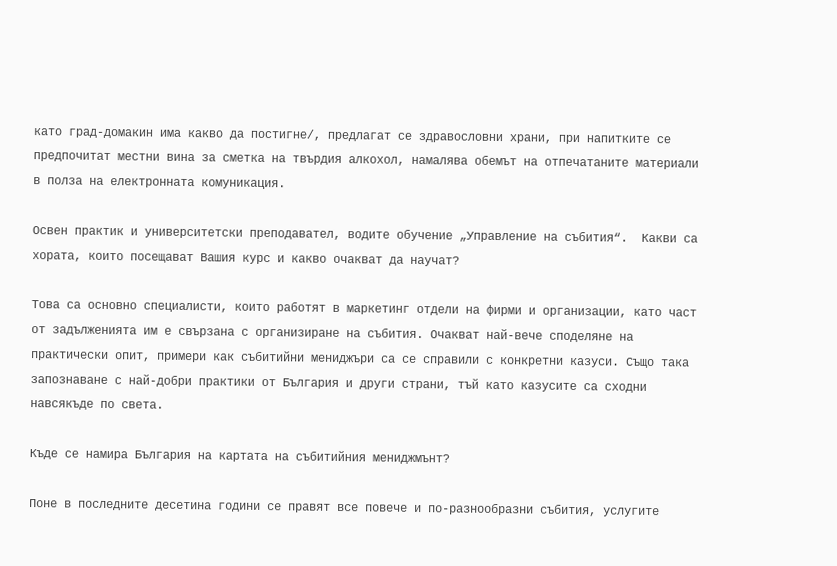като град-домакин има какво да постигне/, предлагат се здравословни храни, при напитките се предпочитат местни вина за сметка на твърдия алкохол, намалява обемът на отпечатаните материали в полза на електронната комуникация.

Освен практик и университетски преподавател, водите обучение „Управление на събития“.  Какви са хората, които посещават Вашия курс и какво очакват да научат?

Това са основно специалисти, които работят в маркетинг отдели на фирми и организации, като част от задълженията им е свързана с организиране на събития. Очакват най-вече споделяне на практически опит, примери как събитийни мениджъри са се справили с конкретни казуси. Също така запознаване с най-добри практики от България и други страни, тъй като казусите са сходни навсякъде по света.

Къде се намира България на картата на събитийния мениджмънт?

Поне в последните десетина години се правят все повече и по-разнообразни събития, услугите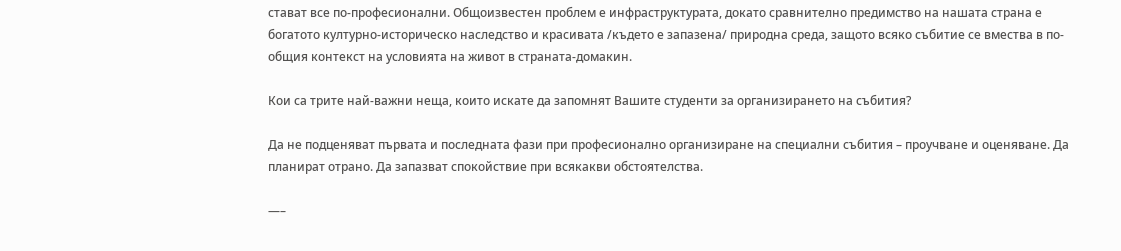стават все по-професионални. Общоизвестен проблем е инфраструктурата, докато сравнително предимство на нашата страна е богатото културно-историческо наследство и красивата /където е запазена/ природна среда, защото всяко събитие се вмества в по-общия контекст на условията на живот в страната-домакин.

Кои са трите най-важни неща, които искате да запомнят Вашите студенти за организирането на събития?

Да не подценяват първата и последната фази при професионално организиране на специални събития – проучване и оценяване. Да планират отрано. Да запазват спокойствие при всякакви обстоятелства.

—–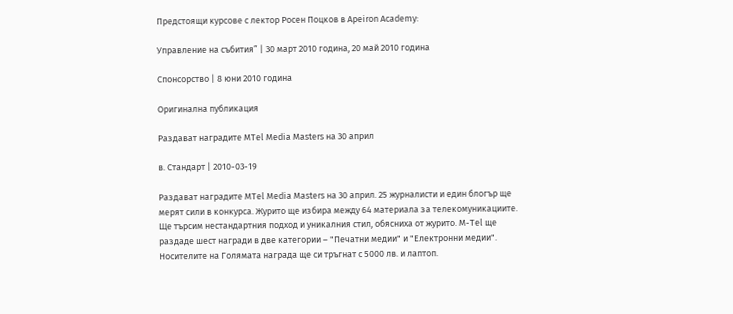Предстоящи курсове с лектор Росен Поцков в Apeiron Academy:

Управление на събития” | 30 март 2010 година, 20 май 2010 година

Спонсорство | 8 юни 2010 година

Оригинална публикация

Раздават наградите MTel Media Masters на 30 април

в. Стандарт | 2010-03-19

Раздават наградите MTel Media Masters на 30 април. 25 журналисти и един блогър ще мерят сили в конкурса. Журито ще избира между 64 материала за телекомуникациите. Ще търсим нестандартния подход и уникалния стил, обясниха от журито. М-Tel ще раздаде шест награди в две категории – "Печатни медии" и "Електронни медии". Носителите на Голямата награда ще си тръгнат с 5000 лв. и лаптоп.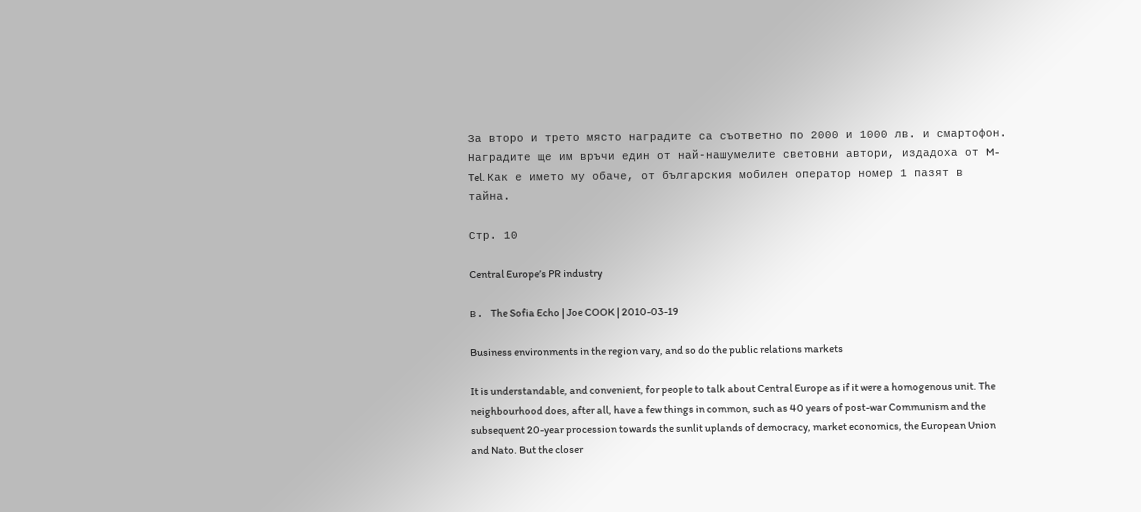За второ и трето място наградите са съответно по 2000 и 1000 лв. и смартофон. Наградите ще им връчи един от най-нашумелите световни автори, издадоха от M-Tel. Как е името му обаче, от българския мобилен оператор номер 1 пазят в тайна.

Стр. 10

Central Europe’s PR industry

в. The Sofia Echo | Joe COOK | 2010-03-19

Business environments in the region vary, and so do the public relations markets

It is understandable, and convenient, for people to talk about Central Europe as if it were a homogenous unit. The neighbourhood does, after all, have a few things in common, such as 40 years of post-war Communism and the subsequent 20-year procession towards the sunlit uplands of democracy, market economics, the European Union and Nato. But the closer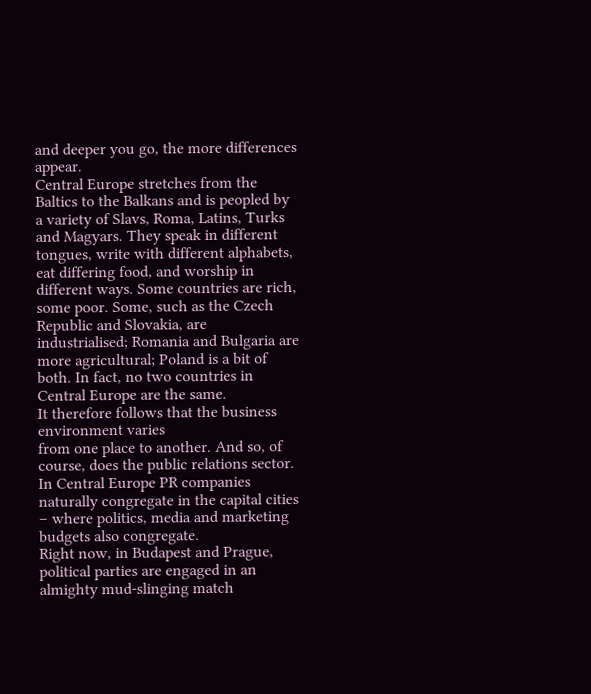and deeper you go, the more differences appear.
Central Europe stretches from the Baltics to the Balkans and is peopled by a variety of Slavs, Roma, Latins, Turks and Magyars. They speak in different tongues, write with different alphabets, eat differing food, and worship in different ways. Some countries are rich, some poor. Some, such as the Czech Republic and Slovakia, are industrialised; Romania and Bulgaria are more agricultural; Poland is a bit of both. In fact, no two countries in Central Europe are the same.
It therefore follows that the business environment varies
from one place to another. And so, of course, does the public relations sector. In Central Europe PR companies naturally congregate in the capital cities – where politics, media and marketing budgets also congregate.
Right now, in Budapest and Prague, political parties are engaged in an almighty mud-slinging match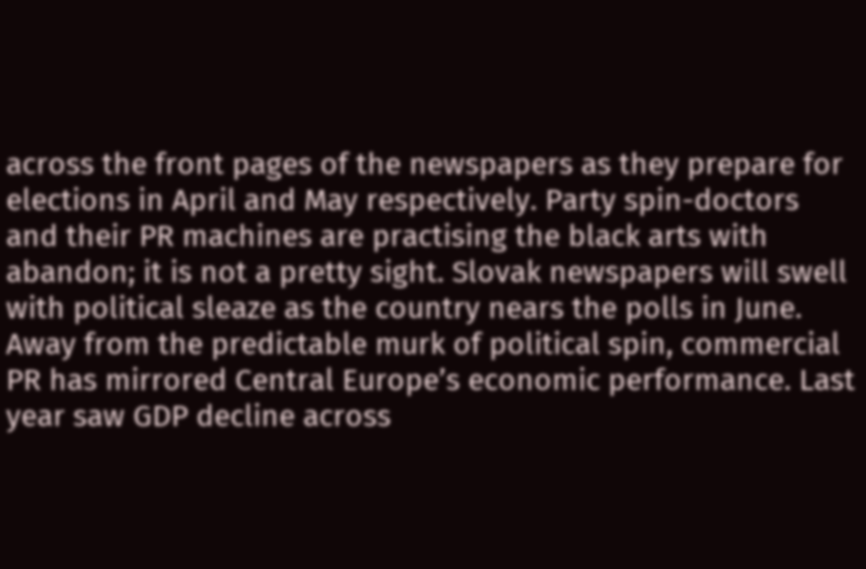across the front pages of the newspapers as they prepare for elections in April and May respectively. Party spin-doctors and their PR machines are practising the black arts with abandon; it is not a pretty sight. Slovak newspapers will swell with political sleaze as the country nears the polls in June.
Away from the predictable murk of political spin, commercial PR has mirrored Central Europe’s economic performance. Last year saw GDP decline across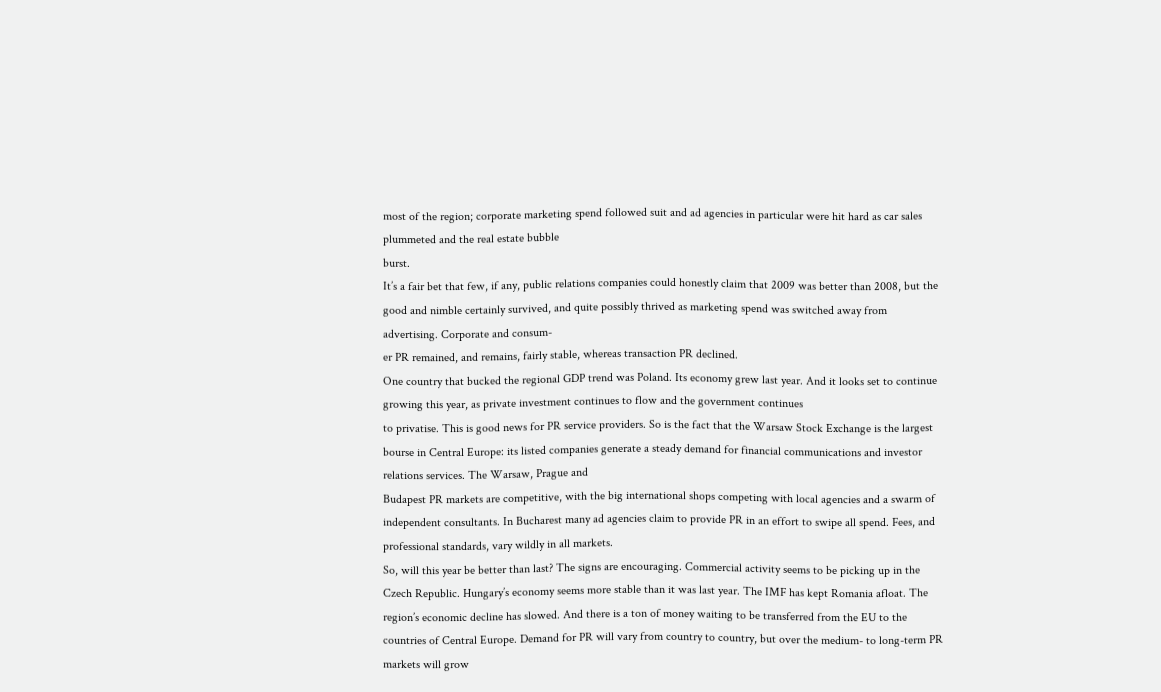most of the region; corporate marketing spend followed suit and ad agencies in particular were hit hard as car sales plummeted and the real estate bubble
burst.
It’s a fair bet that few, if any, public relations companies could honestly claim that 2009 was better than 2008, but the good and nimble certainly survived, and quite possibly thrived as marketing spend was switched away from advertising. Corporate and consum-
er PR remained, and remains, fairly stable, whereas transaction PR declined.
One country that bucked the regional GDP trend was Poland. Its economy grew last year. And it looks set to continue growing this year, as private investment continues to flow and the government continues
to privatise. This is good news for PR service providers. So is the fact that the Warsaw Stock Exchange is the largest bourse in Central Europe: its listed companies generate a steady demand for financial communications and investor relations services. The Warsaw, Prague and
Budapest PR markets are competitive, with the big international shops competing with local agencies and a swarm of independent consultants. In Bucharest many ad agencies claim to provide PR in an effort to swipe all spend. Fees, and professional standards, vary wildly in all markets.
So, will this year be better than last? The signs are encouraging. Commercial activity seems to be picking up in the Czech Republic. Hungary’s economy seems more stable than it was last year. The IMF has kept Romania afloat. The region’s economic decline has slowed. And there is a ton of money waiting to be transferred from the EU to the countries of Central Europe. Demand for PR will vary from country to country, but over the medium- to long-term PR markets will grow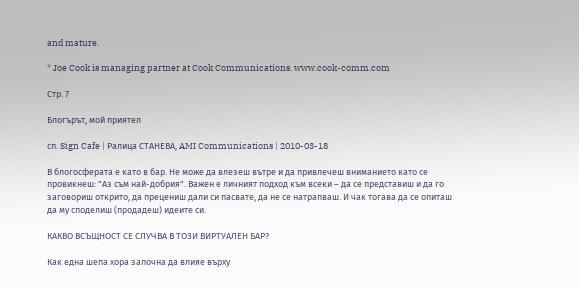and mature.

* Joe Cook is managing partner at Cook Communications. www.cook-comm.com

Стр. 7

Блогърът, мой приятел

сп. Sign Cafe | Ралица СТАНЕВА, AMI Communications | 2010-03-18

В блогосферата е като в бар. Не може да влезеш вътре и да привлечеш вниманието като се провикнеш: "Аз съм най-добрия". Важен е личният подход към всеки – да се представиш и да го заговориш открито, да прецениш дали си пасвате, да не се натрапваш. И чак тогава да се опиташ да му споделиш (продадеш) идеите си.

КАКВО ВСЪЩНОСТ СЕ СЛУЧВА В ТОЗИ ВИРТУАЛЕН БАР?

Как една шепа хора започна да влияе върху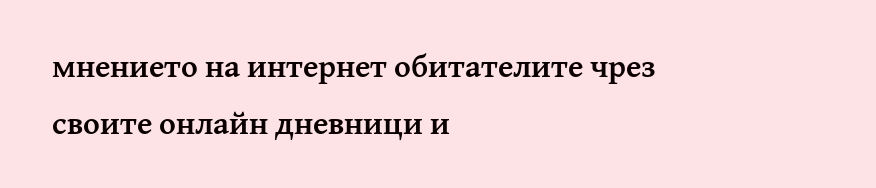мнението на интернет обитателите чрез своите онлайн дневници и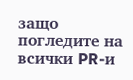защо погледите на всички PR-и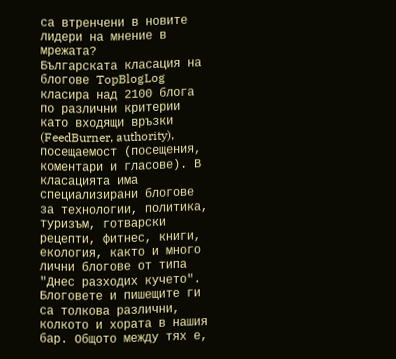са втренчени в новите лидери на мнение в мрежата?
Българската класация на блогове TopBlogLog класира над 2100 блога по различни критерии като входящи връзки (FeedBurner, authority), посещаемост (посещения, коментари и гласове). В класацията има специализирани блогове за технологии, политика, туризъм, готварски рецепти, фитнес, книги, екология, както и много лични блогове от типа "Днес разходих кучето". Блоговете и пишещите ги са толкова различни, колкото и хората в нашия бар. Общото между тях е,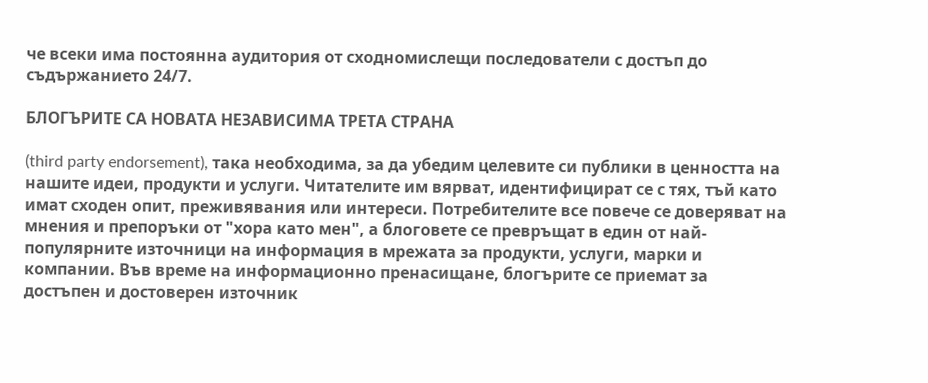че всеки има постоянна аудитория от сходномислещи последователи с достъп до съдържанието 24/7.

БЛОГЪРИТЕ СА НОВАТА НЕЗАВИСИМА ТРЕТА СТРАНА

(third party endorsement), така необходима, за да убедим целевите си публики в ценността на нашите идеи, продукти и услуги. Читателите им вярват, идентифицират се с тях, тъй като имат сходен опит, преживявания или интереси. Потребителите все повече се доверяват на мнения и препоръки от "хора като мен", а блоговете се превръщат в един от най-популярните източници на информация в мрежата за продукти, услуги, марки и компании. Във време на информационно пренасищане, блогърите се приемат за достъпен и достоверен източник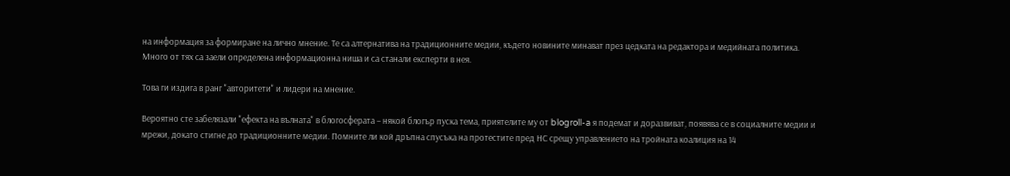на информация за формиране на лично мнение. Те са алтернатива на традиционните медии, където новините минават през цедката на редактора и медийната политика. Много от тях са заели определена информационна ниша и са станали експерти в нея.

Това ги издига в ранг "авторитети" и лидери на мнение.

Вероятно сте забелязали "ефекта на вълната" в блогосферата – някой блогър пуска тема, приятелите му от blogroll-a я подемат и доразвиват, появява се в социалните медии и мрежи, докато стигне до традиционните медии. Помните ли кой дръпна спусъка на протестите пред НС срещу управлението на тройната коалиция на 14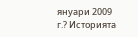януари 2009 г.? Историята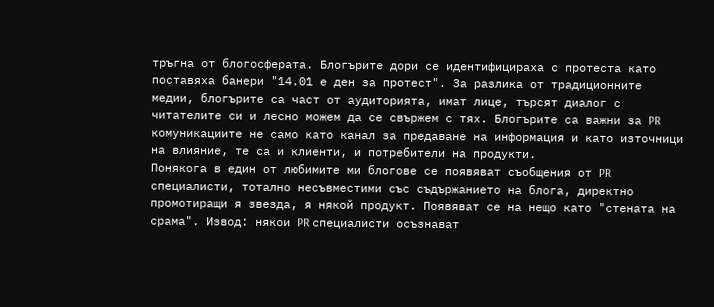тръгна от блогосферата. Блогърите дори се идентифицираха с протеста като поставяха банери "14.01 е ден за протест". За разлика от традиционните медии, блогърите са част от аудиторията, имат лице, търсят диалог с читателите си и лесно можем да се свържем с тях. Блогърите са важни за PR комуникациите не само като канал за предаване на информация и като източници на влияние, те са и клиенти, и потребители на продукти.
Понякога в един от любимите ми блогове се появяват съобщения от PR специалисти, тотално несъвместими със съдържанието на блога, директно промотиращи я звезда, я някой продукт. Появяват се на нещо като "стената на срама". Извод: някои PR специалисти осъзнават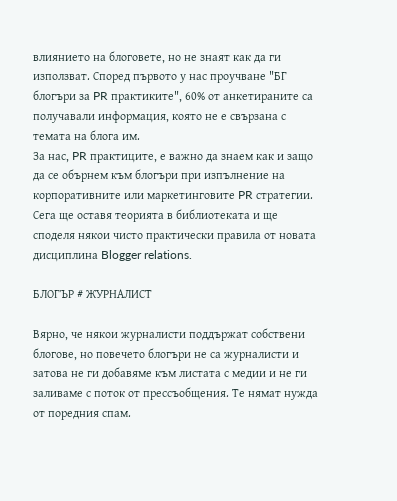влиянието на блоговете, но не знаят как да ги използват. Според първото у нас проучване "БГ блогъри за PR практиките", 60% от анкетираните са получавали информация, която не е свързана с темата на блога им.
За нас, PR практиците, е важно да знаем как и защо да се обърнем към блогъри при изпълнение на корпоративните или маркетинговите PR стратегии.
Сега ще оставя теорията в библиотеката и ще споделя някои чисто практически правила от новата дисциплина Blogger relations.

БЛОГЪР # ЖУРНАЛИСТ

Вярно, че някои журналисти поддържат собствени блогове, но повечето блогъри не са журналисти и затова не ги добавяме към листата с медии и не ги заливаме с поток от прессъобщения. Те нямат нужда от поредния спам.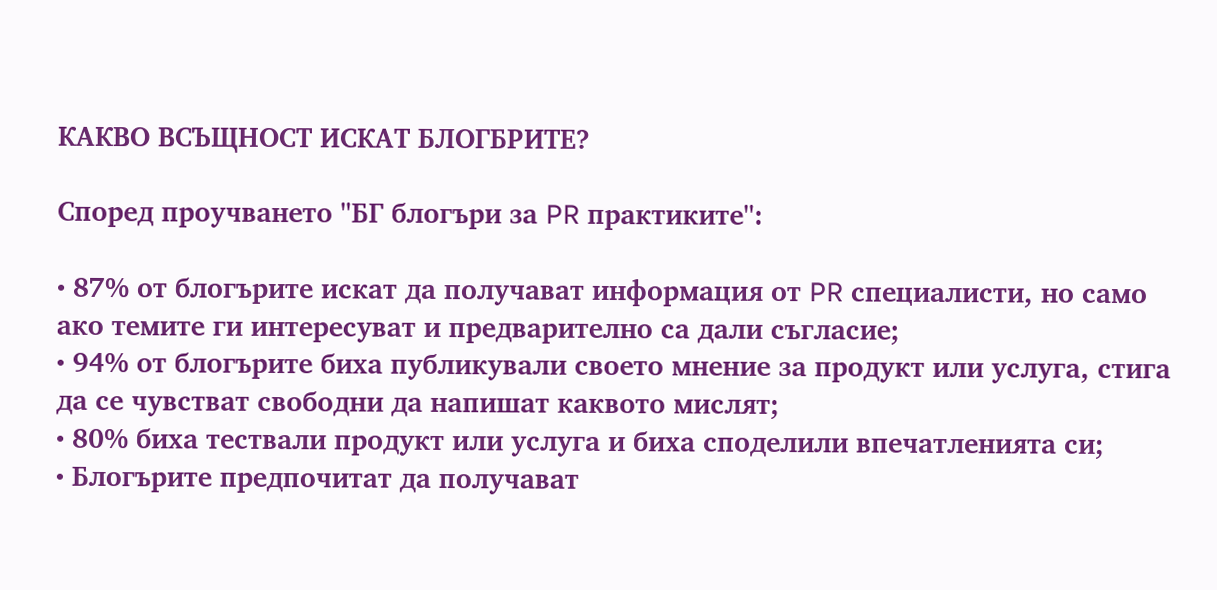КАКВО ВСЪЩНОСТ ИСКАТ БЛОГБРИТЕ?

Според проучването "БГ блогъри за PR практиките":

• 87% от блогърите искат да получават информация от PR специалисти, но само ако темите ги интересуват и предварително са дали съгласие;
• 94% от блогърите биха публикували своето мнение за продукт или услуга, стига да се чувстват свободни да напишат каквото мислят;
• 80% биха тествали продукт или услуга и биха споделили впечатленията си;
• Блогърите предпочитат да получават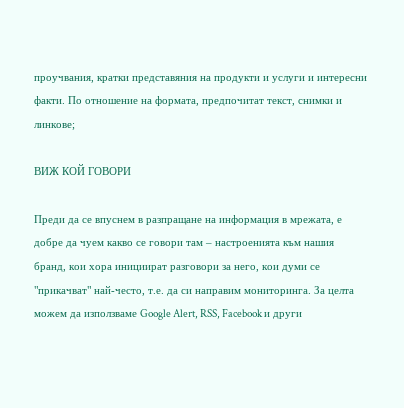проучвания, кратки представяния на продукти и услуги и интересни факти. По отношение на формата, предпочитат текст, снимки и линкове;

ВИЖ КОЙ ГОВОРИ

Преди да се впуснем в разпращане на информация в мрежата, е добре да чуем какво се говори там – настроенията към нашия бранд, кои хора инициират разговори за него, кои думи се "прикачват" най-често, т.е. да си направим мониторинга. За целта можем да използваме Google Alert, RSS, Facebook и други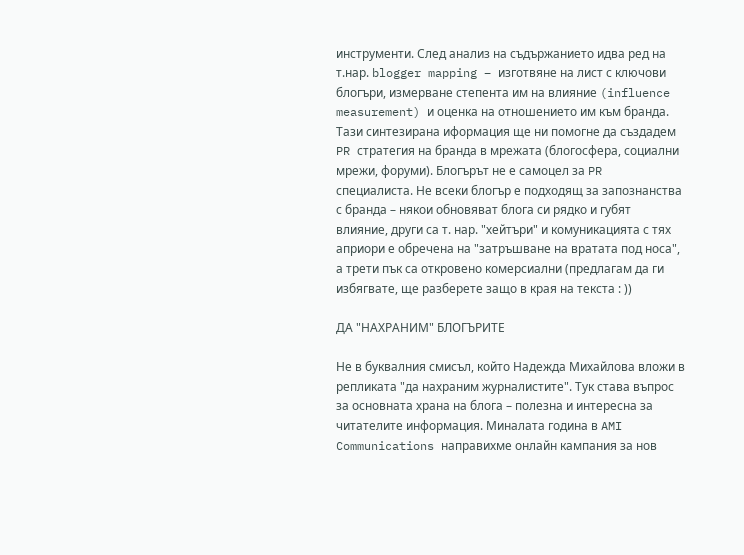инструменти. След анализ на съдържанието идва ред на т.нар. blogger mapping – изготвяне на лист с ключови блогъри, измерване степента им на влияние (influence measurement) и оценка на отношението им към бранда. Тази синтезирана иформация ще ни помогне да създадем PR стратегия на бранда в мрежата (блогосфера, социални мрежи, форуми). Блогърът не е самоцел за PR специалиста. Не всеки блогър е подходящ за запознанства с бранда – някои обновяват блога си рядко и губят влияние, други са т. нар. "хейтъри" и комуникацията с тях априори е обречена на "затръшване на вратата под носа", а трети пък са откровено комерсиални (предлагам да ги избягвате, ще разберете защо в края на текста : ))

ДА "НАХРАНИМ" БЛОГЪРИТЕ

Не в буквалния смисъл, който Надежда Михайлова вложи в репликата "да нахраним журналистите". Тук става въпрос за основната храна на блога – полезна и интересна за читателите информация. Миналата година в AMI Communications направихме онлайн кампания за нов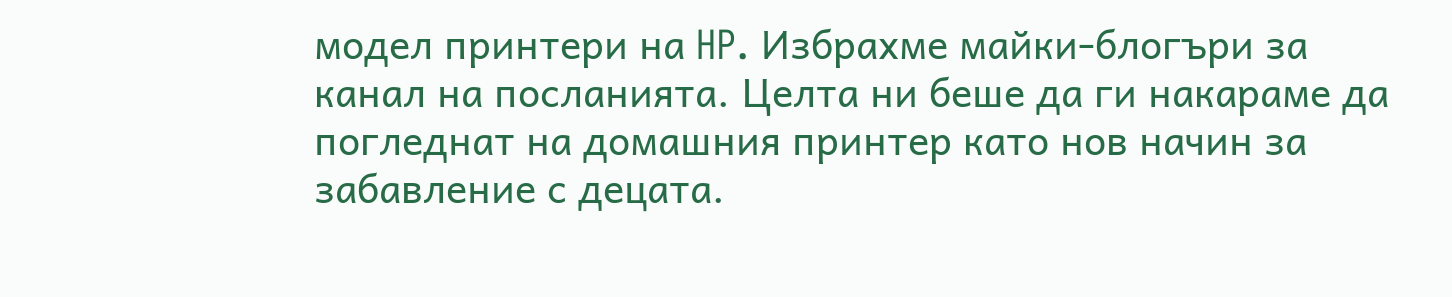модел принтери на HP. Избрахме майки-блогъри за канал на посланията. Целта ни беше да ги накараме да погледнат на домашния принтер като нов начин за забавление с децата.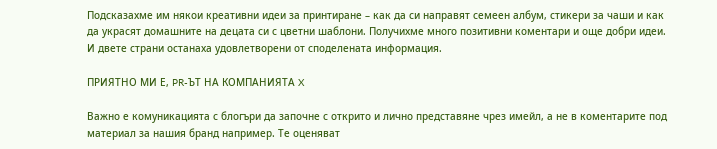Подсказахме им някои креативни идеи за принтиране – как да си направят семеен албум, стикери за чаши и как да украсят домашните на децата си с цветни шаблони. Получихме много позитивни коментари и още добри идеи. И двете страни останаха удовлетворени от споделената информация.

ПРИЯТНО МИ Е, PR-ЪТ НА КОМПАНИЯТА X

Важно е комуникацията с блогъри да започне с открито и лично представяне чрез имейл, а не в коментарите под материал за нашия бранд например. Те оценяват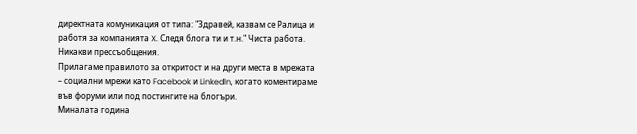директната комуникация от типа: "Здравей, казвам се Ралица и работя за компанията X. Следя блога ти и т.н." Чиста работа. Никакви прессъобщения.
Прилагаме правилото за откритост и на други места в мрежата – социални мрежи като Facebook и Linkedln, когато коментираме във форуми или под постингите на блогъри.
Миналата година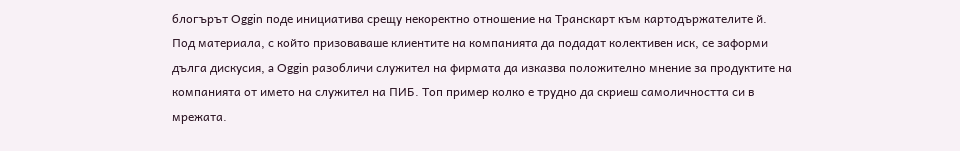блогърът Oggin поде инициатива срещу некоректно отношение на Транскарт към картодържателите й. Под материала, с който призоваваше клиентите на компанията да подадат колективен иск, се заформи дълга дискусия, a Oggin разобличи служител на фирмата да изказва положително мнение за продуктите на компанията от името на служител на ПИБ. Топ пример колко е трудно да скриеш самоличността си в мрежата.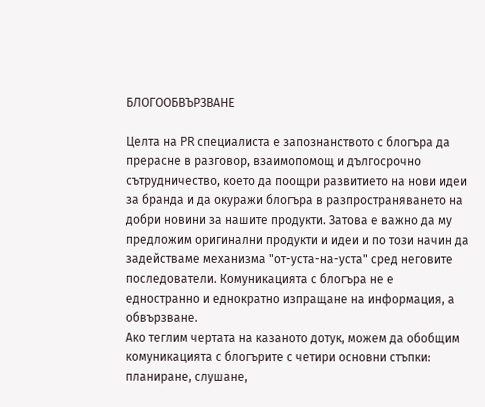БЛОГООБВЪРЗВАНЕ

Целта на PR специалиста е запознанството с блогъра да прерасне в разговор, взаимопомощ и дългосрочно сътрудничество, което да поощри развитието на нови идеи за бранда и да окуражи блогъра в разпространяването на добри новини за нашите продукти. Затова е важно да му предложим оригинални продукти и идеи и по този начин да задействаме механизма "от-уста-на-уста" сред неговите последователи. Комуникацията с блогъра не е едностранно и еднократно изпращане на информация, а обвързване.
Ако теглим чертата на казаното дотук, можем да обобщим комуникацията с блогърите с четири основни стъпки: планиране, слушане,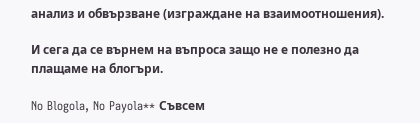анализ и обвързване (изграждане на взаимоотношения).

И сега да се върнем на въпроса защо не е полезно да плащаме на блогъри.

No Blogola, No Payola** Съвсем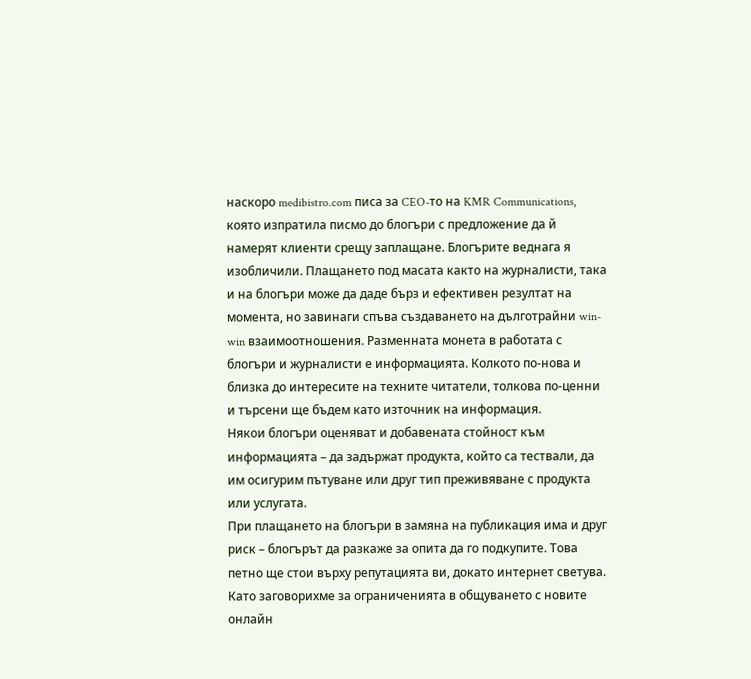наскоро medibistro.com писа за CEO-то на KMR Communications, която изпратила писмо до блогъри с предложение да й намерят клиенти срещу заплащане. Блогърите веднага я изобличили. Плащането под масата както на журналисти, така и на блогъри може да даде бърз и ефективен резултат на момента, но завинаги спъва създаването на дълготрайни win-win взаимоотношения. Разменната монета в работата с блогъри и журналисти е информацията. Колкото по-нова и близка до интересите на техните читатели, толкова по-ценни и търсени ще бъдем като източник на информация.
Някои блогъри оценяват и добавената стойност към информацията – да задържат продукта, който са тествали, да им осигурим пътуване или друг тип преживяване с продукта или услугата.
При плащането на блогъри в замяна на публикация има и друг риск – блогърът да разкаже за опита да го подкупите. Това петно ще стои върху репутацията ви, докато интернет светува.
Като заговорихме за ограниченията в общуването с новите онлайн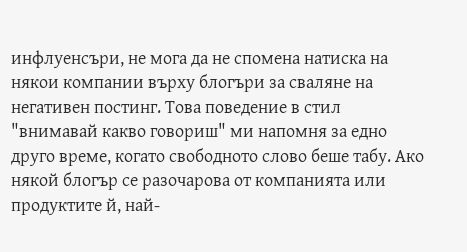инфлуенсъри, не мога да не спомена натиска на някои компании върху блогъри за сваляне на негативен постинг. Това поведение в стил "внимавай какво говориш" ми напомня за едно друго време, когато свободното слово беше табу. Ако някой блогър се разочарова от компанията или продуктите й, най-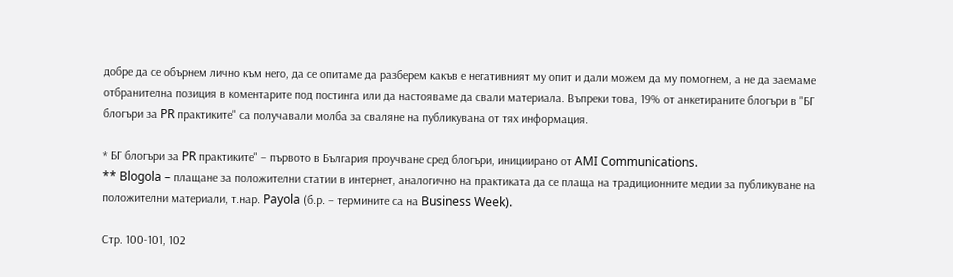добре да се обърнем лично към него, да се опитаме да разберем какъв е негативният му опит и дали можем да му помогнем, а не да заемаме отбранителна позиция в коментарите под постинга или да настояваме да свали материала. Въпреки това, 19% от анкетираните блогъри в "БГ блогъри за PR практиките" са получавали молба за сваляне на публикувана от тях информация.

* БГ блогъри за PR практиките" – първото в България проучване сред блогъри, инициирано от AMI Communications.
** Blogola – плащане за положителни статии в интернет, аналогично на практиката да се плаща на традиционните медии за публикуване на положителни материали, т.нар. Payola (б.р. – термините са на Business Week).

Стр. 100-101, 102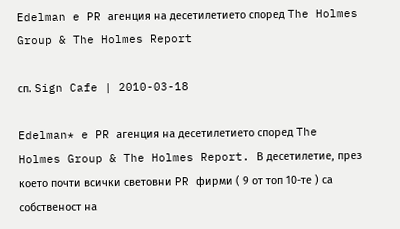Edelman e PR агенция на десетилетието според The Holmes Group & The Holmes Report

сп. Sign Cafe | 2010-03-18

Edelman* e PR агенция на десетилетието според The Holmes Group & The Holmes Report. В десетилетие, през което почти всички световни PR фирми ( 9 от топ 10-те ) са собственост на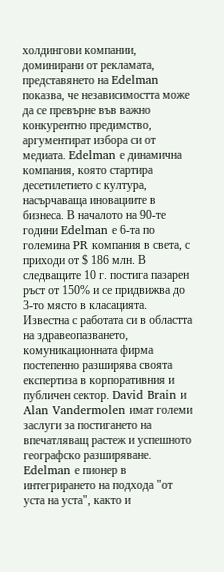холдингови компании, доминирани от рекламата, представянето на Edelman показва, че независимостта може да се превърне във важно конкурентно предимство, аргументират избора си от медиата. Edelman е динамична компания, която стартира десетилетието с култура, насърчаваща иновациите в бизнеса. В началото на 90-те години Edelman е 6-та по големина PR компания в света, с приходи от $ 186 млн. В следващите 10 г. постига пазарен ръст от 150% и се придвижва до 3-то място в класацията. Известна с работата си в областта на здравеопазването, комуникационната фирма постепенно разширява своята експертиза в корпоративния и публичен сектор. David Brain и Alan Vandermolen имат големи заслуги за постигането на впечатляващ растеж и успешното географско разширяване. Edelman е пионер в интегрирането на подхода "от уста на уста", както и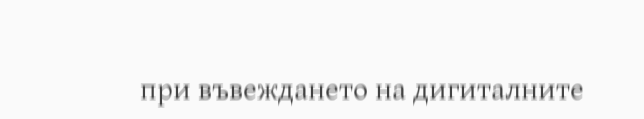при въвеждането на дигиталните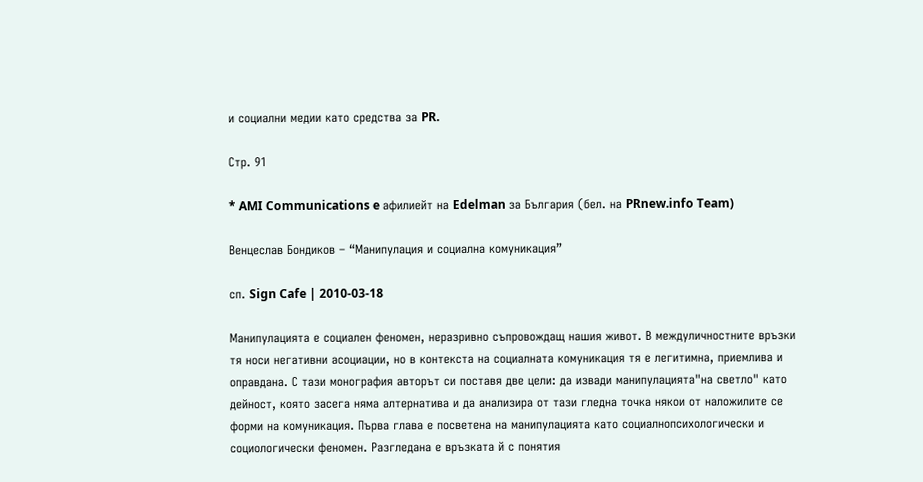и социални медии като средства за PR.

Стр. 91

* AMI Communications e афилиейт на Edelman за България (бел. на PRnew.info Team)

Венцеслав Бондиков – “Манипулация и социална комуникация”

сп. Sign Cafe | 2010-03-18

Манипулацията е социален феномен, неразривно съпровождащ нашия живот. В междуличностните връзки тя носи негативни асоциации, но в контекста на социалната комуникация тя е легитимна, приемлива и оправдана. С тази монография авторът си поставя две цели: да извади манипулацията"на светло" като дейност, която засега няма алтернатива и да анализира от тази гледна точка някои от наложилите се форми на комуникация. Първа глава е посветена на манипулацията като социалнопсихологически и социологически феномен. Разгледана е връзката й с понятия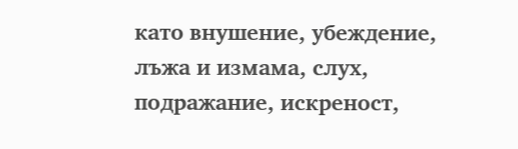като внушение, убеждение, лъжа и измама, слух, подражание, искреност,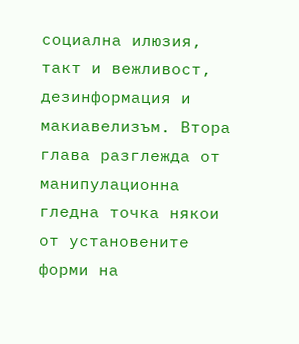социална илюзия, такт и вежливост, дезинформация и макиавелизъм. Втора глава разглежда от манипулационна гледна точка някои от установените форми на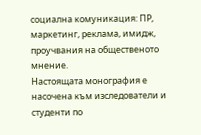социална комуникация: ПР, маркетинг, реклама, имидж, проучвания на общественото мнение.
Настоящата монография е насочена към изследователи и студенти по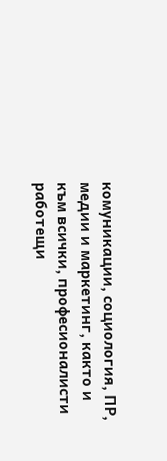комуникации, социология, ПР, медии и маркетинг, както и към всички, професионалисти работещи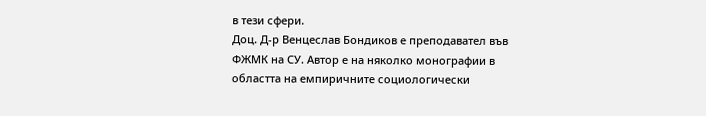в тези сфери.
Доц. Д-р Венцеслав Бондиков е преподавател във ФЖМК на СУ. Автор е на няколко монографии в областта на емпиричните социологически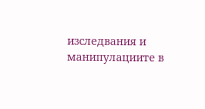изследвания и манипулациите в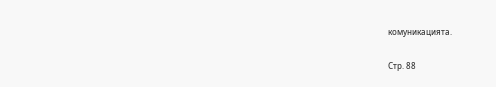комуникацията.

Стр. 88